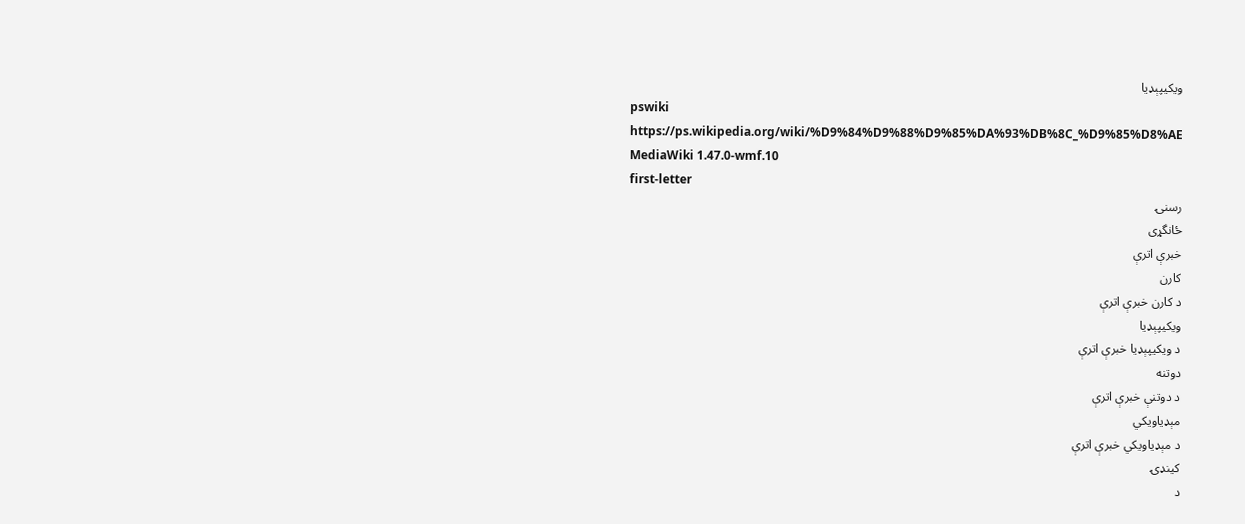ويکيپېډيا
pswiki
https://ps.wikipedia.org/wiki/%D9%84%D9%88%D9%85%DA%93%DB%8C_%D9%85%D8%AE
MediaWiki 1.47.0-wmf.10
first-letter
رسنۍ
ځانگړی
خبرې اترې
کارن
د کارن خبرې اترې
ويکيپېډيا
د ويکيپېډيا خبرې اترې
دوتنه
د دوتنې خبرې اترې
مېډياويکي
د مېډياويکي خبرې اترې
کينډۍ
د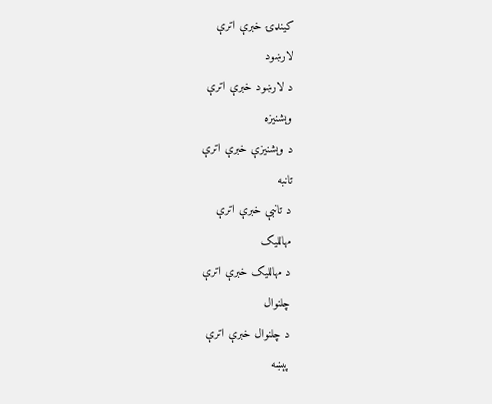کينډۍ خبرې اترې
لارښود
د لارښود خبرې اترې
وېشنيزه
د وېشنيزې خبرې اترې
تانبه
د تانبې خبرې اترې
مهالليک
د مهالليک خبرې اترې
چلنوال
د چلنوال خبرې اترې
پېښه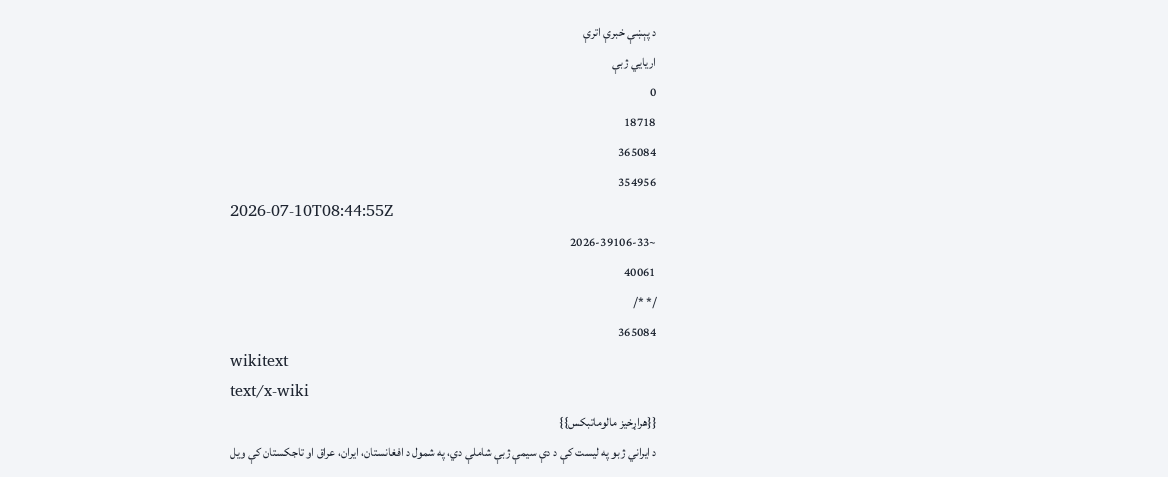د پېښې خبرې اترې
اريايي ژبې
0
18718
365084
354956
2026-07-10T08:44:55Z
~2026-39106-33
40061
/* */
365084
wikitext
text/x-wiki
{{هراړخيز مالوماتبکس}}
د ایراني ژبو په لیست کې د دې سیمې ژبې شاملې دي، په شمول د افغانستان، ایران، عراق او تاجکستان کې ویل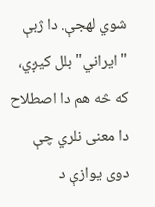شوي لهجې. دا ژبې "ایراني" بلل کیږي، که څه هم دا اصطلاح دا معنی نلري چې دوی یوازې د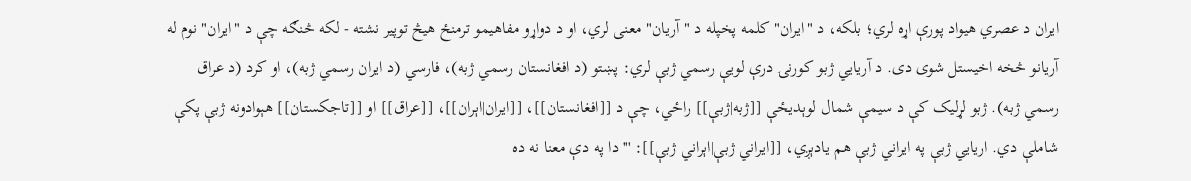ایران د عصري هیواد پورې اړه لري؛ بلکه، د "ایران" کلمه پخپله د "آریان" معنی لري، او د دواړو مفاهیمو ترمنځ هیڅ توپیر نشته - لکه څنګه چې د "ایران" نوم له آریانو څخه اخیستل شوی دی. د آریایي ژبو کورنۍ درې لویې رسمي ژبې لري: پښتو (د افغانستان رسمي ژبه)، فارسي (د ایران رسمي ژبه)، او کرد (د عراق رسمي ژبه). ژبو لړلیک کې د سيمې شمال لوېديځې [[ژبه|ژبې]] راځي، چې د [[افغانستان]]، [[ايران|اېران]]، [[عراق]] او [[تاجکستان]] هېوادونه ژبې پکې شاملې دي. اريايي ژبې په ايراني ژبې هم يادېږي، [[ایراني ژبې|اېراني ژبې]]: '''دا په دې معنا نه ده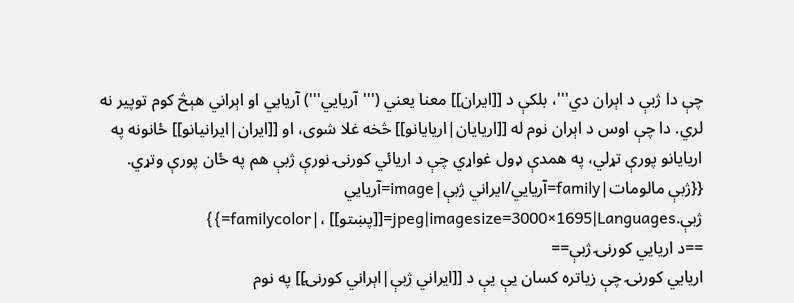چې دا ژبې د اېران دي'''، بلکې د [[ایران]] معنا يعني ('''آریایي''') آريايي او اېراني هېڅ کوم توپير نه لري. دا چې اوس د اېران نوم له [[اريايان|اريايانو]] څخه غلا شوی، او [[ايران|ايرانيانو]] ځانونه په اريايانو پورې تړلي، په همدې ډول غواړي چې د اريائي کورنۍ نورې ژبې هم په ځان پورې وتړي.
{{ژبې مالومات|family=آريايي/ایراني ژبې|image=آريايي ژبې.jpeg|imagesize=3000×1695|Languages=[[پښتو]] ،|familycolor=}}
==د اريايي کورنۍ ژبې==
اريايي کورنۍ چې زياتره کسان يې يې د [[ایراني ژبې|اېراني کورنۍ]] په نوم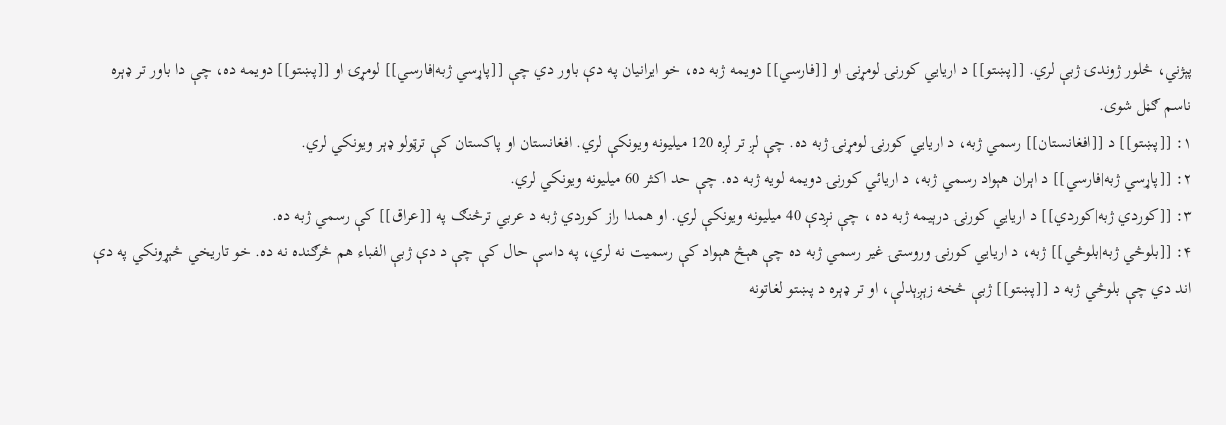پېژني، څلور ژوندۍ ژبې لري. [[پښتو]] د اريايي کورنۍ لومړنۍ او [[فارسي]] دويمه ژبه ده، خو ایرانیان په دې باور دي چې [[پاړسي ژبه|فارسي]] لومړۍ او [[پښتو]] دويمه ده، چې دا باور تر ډېره ناسم ګڼل شوی.
۱: [[پښتو]] د [[افغانستان]] رسمي ژبه، د اريايي کورنۍ لومړنۍ ژبه ده. چې لږ تر لږه 120 ميليونه ويونکې لري. افغانستان او پاکستان کې ترټولو ډېر ويونکي لري.
۲: [[پاړسي ژبه|فارسي]] د اېران هېواد رسمي ژبه، د اريائي کورنۍ دويمه لويه ژبه ده. چې حد اکثر 60 ميليونه ويونکي لري.
۳: [[کوردي ژبه|کوردي]] د اريايي کورنۍ درېيمه ژبه ده ، چې نږدې 40 ميليونه ويونکې لري. او همدا راز کوردي ژبه د عربي ترڅنګ په [[عراق]] کې رسمي ژبه ده.
۴: [[بلوڅي ژبه|بلوڅي]] ژبه، د اريايي کورنۍ وروستۍ غیر رسمي ژبه ده چې هېڅ هېواد کې رسميت نه لري، په داسې حال کې چې د دې ژبې الفباء هم څرګنده نه ده. خو تاریخي څېړونکي په دې اند دي چې بلوڅي ژبه د [[پښتو]] ژبې څخه زېږېدلې، او تر ډېره د پښتو لغاتونه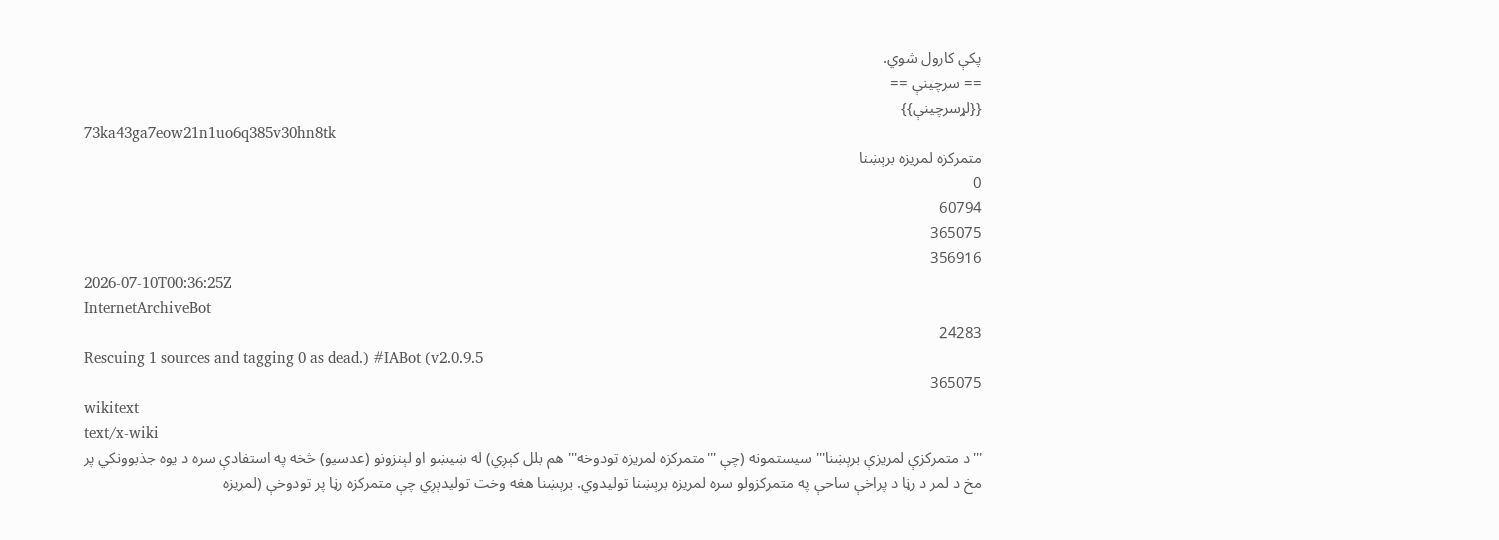پکې کارول شوي.
== سرچينې ==
{{لړسرچينې}}
73ka43ga7eow21n1uo6q385v30hn8tk
متمرکزه لمریزه برېښنا
0
60794
365075
356916
2026-07-10T00:36:25Z
InternetArchiveBot
24283
Rescuing 1 sources and tagging 0 as dead.) #IABot (v2.0.9.5
365075
wikitext
text/x-wiki
'''د متمرکزې لمریزې برېښنا''' سیستمونه (چې '''متمرکزه لمریزه تودوخه''' هم بلل کېږي) له ښيښو او لېنزونو (عدسیو) څخه په استفادې سره د یوه جذبوونکي پر مخ د لمر د رڼا د پراخې ساحې په متمرکزولو سره لمریزه برېښنا تولیدوي. برېښنا هغه وخت تولیدېږي چې متمرکزه رڼا پر تودوخې (لمریزه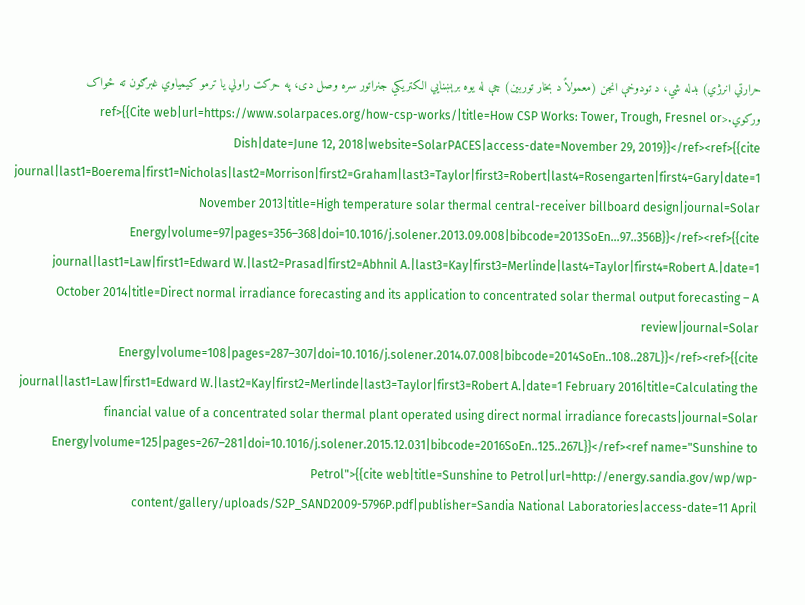حرارتي انرژي) بدله شي، د تودوخې انجن (معمولاً د بخار توربین) چې له یوه برېښنايي الکتریکي جنراتور سره وصل دی، په حرکت راولي یا ترمو کیمیاوي غبرګون ته ځواک ورکوي.<ref>{{Cite web|url=https://www.solarpaces.org/how-csp-works/|title=How CSP Works: Tower, Trough, Fresnel or Dish|date=June 12, 2018|website=SolarPACES|access-date=November 29, 2019}}</ref><ref>{{cite journal|last1=Boerema|first1=Nicholas|last2=Morrison|first2=Graham|last3=Taylor|first3=Robert|last4=Rosengarten|first4=Gary|date=1 November 2013|title=High temperature solar thermal central-receiver billboard design|journal=Solar Energy|volume=97|pages=356–368|doi=10.1016/j.solener.2013.09.008|bibcode=2013SoEn...97..356B}}</ref><ref>{{cite journal|last1=Law|first1=Edward W.|last2=Prasad|first2=Abhnil A.|last3=Kay|first3=Merlinde|last4=Taylor|first4=Robert A.|date=1 October 2014|title=Direct normal irradiance forecasting and its application to concentrated solar thermal output forecasting – A review|journal=Solar Energy|volume=108|pages=287–307|doi=10.1016/j.solener.2014.07.008|bibcode=2014SoEn..108..287L}}</ref><ref>{{cite journal|last1=Law|first1=Edward W.|last2=Kay|first2=Merlinde|last3=Taylor|first3=Robert A.|date=1 February 2016|title=Calculating the financial value of a concentrated solar thermal plant operated using direct normal irradiance forecasts|journal=Solar Energy|volume=125|pages=267–281|doi=10.1016/j.solener.2015.12.031|bibcode=2016SoEn..125..267L}}</ref><ref name="Sunshine to Petrol">{{cite web|title=Sunshine to Petrol|url=http://energy.sandia.gov/wp/wp-content/gallery/uploads/S2P_SAND2009-5796P.pdf|publisher=Sandia National Laboratories|access-date=11 April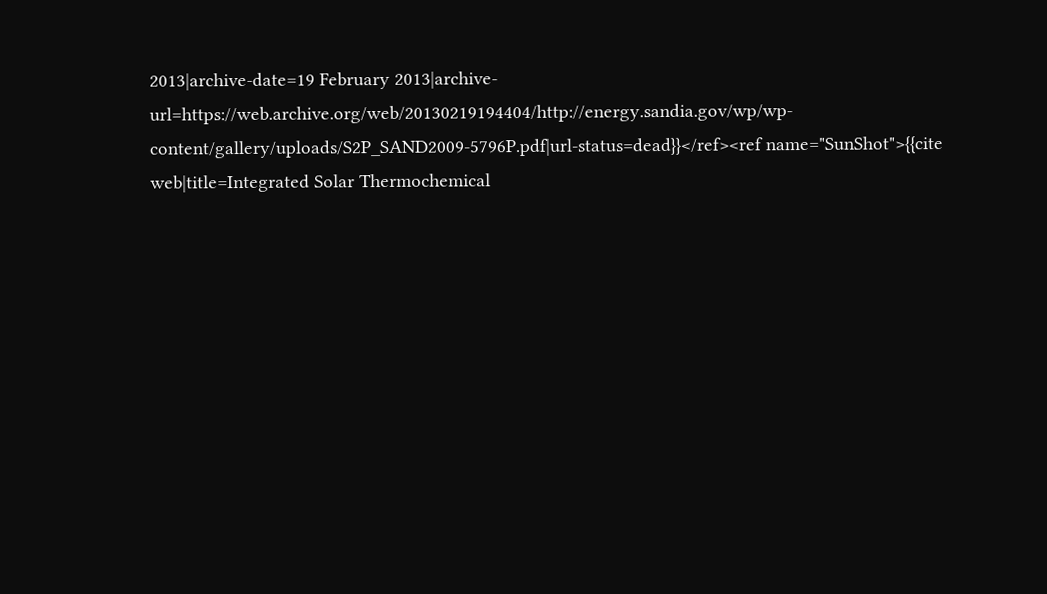2013|archive-date=19 February 2013|archive-url=https://web.archive.org/web/20130219194404/http://energy.sandia.gov/wp/wp-content/gallery/uploads/S2P_SAND2009-5796P.pdf|url-status=dead}}</ref><ref name="SunShot">{{cite web|title=Integrated Solar Thermochemical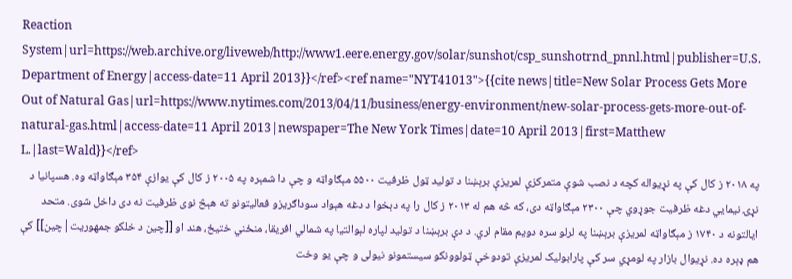Reaction System|url=https://web.archive.org/liveweb/http://www1.eere.energy.gov/solar/sunshot/csp_sunshotrnd_pnnl.html|publisher=U.S. Department of Energy|access-date=11 April 2013}}</ref><ref name="NYT41013">{{cite news|title=New Solar Process Gets More Out of Natural Gas|url=https://www.nytimes.com/2013/04/11/business/energy-environment/new-solar-process-gets-more-out-of-natural-gas.html|access-date=11 April 2013|newspaper=The New York Times|date=10 April 2013|first=Matthew L.|last=Wald}}</ref>
په ۲۰۱۸ ز کال کې په نړیواله کچه د نصب شوې متمرکزې لمریزې برېښنا د تولید ټول ظرفیت ۵۵۰۰ مېګاواټه و چې دا شمېره په ۲۰۰۵ ز کال کې یوازې ۳۵۴ مېګاواټه وه. هسپانیا د نړۍ نیمايي دغه ظرفیت جوړوي چې ۲۳۰۰ مېګاواټه دی، که څه هم له ۲۰۱۳ ز کال را په دېخوا د دغه هېواد سوداګریزو فعالیتونو ته هېڅ نوی ظرفیت نه دی داخل شوی. متحد ایالتونه د ۱۷۴۰ ز مېګاواټه لمریزې برېښنا په لرلو سره دویم مقام لري. د دې برېښنا د تولید لپاره لېوالتیا په شمالي افریقا، منځني ختیځ، هند او [[چین د خلکو جمهوریت|چین]] کې هم ډېره ده. نړیوال بازار په لومړي سر کې پارابولیک لمریزې تودوخې ټولوونکو سیستمونو نیولی و چې یو وخت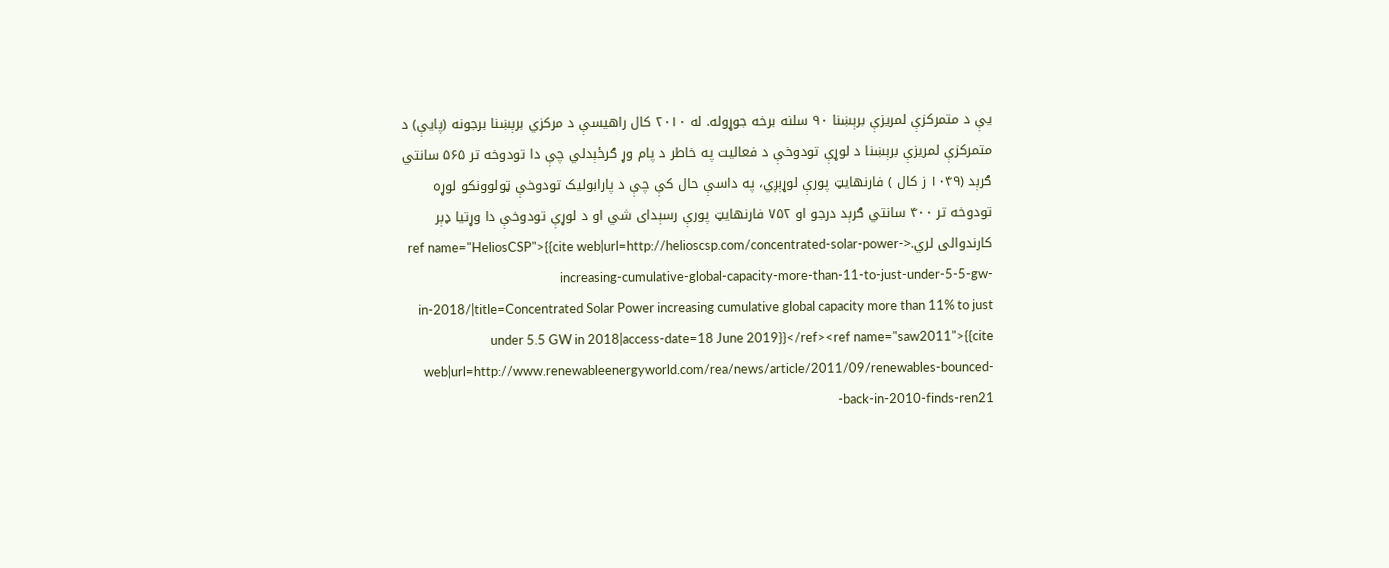یې د متمرکزې لمریزې برېښنا ۹۰ سلنه برخه جوړوله. له ۲۰۱۰ کال راهیسې د مرکزي برېښنا برجونه (پایې) د متمرکزې لمریزې برېښنا د لوړې تودوخې د فعالیت په خاطر د پام وړ ګرځېدلي چې دا تودوخه تر ۵۶۵ سانتي ګرېد (۱۰۴۹ ز کال ) فارنهایټ پورې لوړېږي، په داسې حال کې چې د پارابولیک تودوخې ټولوونکو لوړه تودوخه تر ۴۰۰ سانتي ګرېد درجو او ۷۵۲ فارنهایټ پورې رسېدای شي او د لوړې تودوخې دا وړتیا ډېر کارندوالی لري.<ref name="HeliosCSP">{{cite web|url=http://helioscsp.com/concentrated-solar-power-increasing-cumulative-global-capacity-more-than-11-to-just-under-5-5-gw-in-2018/|title=Concentrated Solar Power increasing cumulative global capacity more than 11% to just under 5.5 GW in 2018|access-date=18 June 2019}}</ref><ref name="saw2011">{{cite web|url=http://www.renewableenergyworld.com/rea/news/article/2011/09/renewables-bounced-back-in-2010-finds-ren21-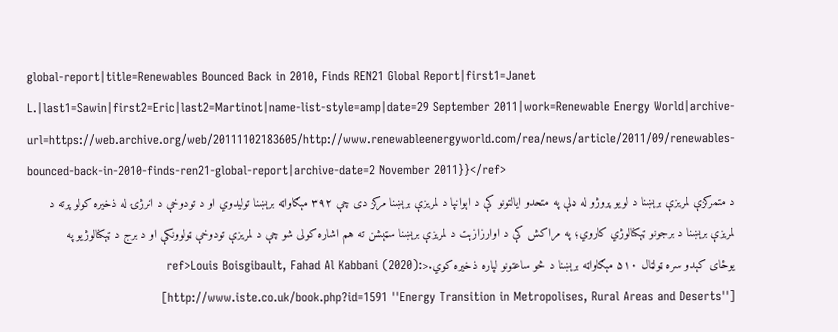global-report|title=Renewables Bounced Back in 2010, Finds REN21 Global Report|first1=Janet L.|last1=Sawin|first2=Eric|last2=Martinot|name-list-style=amp|date=29 September 2011|work=Renewable Energy World|archive-url=https://web.archive.org/web/20111102183605/http://www.renewableenergyworld.com/rea/news/article/2011/09/renewables-bounced-back-in-2010-finds-ren21-global-report|archive-date=2 November 2011}}</ref>
د متمرکزې لمریزې برېښنا د لویو پروژو له ډلې په متحدو ایالتونو کې د اېوانپا د لمریزې برېښنا مرکز دی چې ۳۹۲ مېګاواټه برېښنا تولیدوي او د تودوخې د انرژۍ له ذخیره کولو پرته د لمریزې برېښنا د برجونو ټېکنالوژي کاروي؛ په مراکش کې د اوارزازېت د لمریزې برېښنا سټېشن ته هم اشاره کولی شو چې د لمریزې تودوخې ټولوونکې او د برج د ټېکنالوژیو په یوځای کېدو سره ټولټال ۵۱۰ مېګاواټه برېښنا د څو ساعتونو لپاره ذخیره کوي.<ref>Louis Boisgibault, Fahad Al Kabbani (2020): [http://www.iste.co.uk/book.php?id=1591 ''Energy Transition in Metropolises, Rural Areas and Deserts'']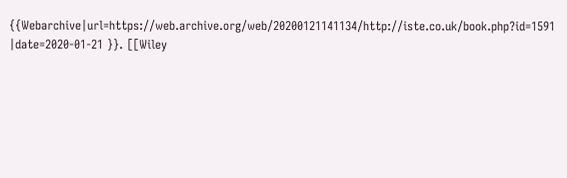{{Webarchive|url=https://web.archive.org/web/20200121141134/http://iste.co.uk/book.php?id=1591 |date=2020-01-21 }}. [[Wiley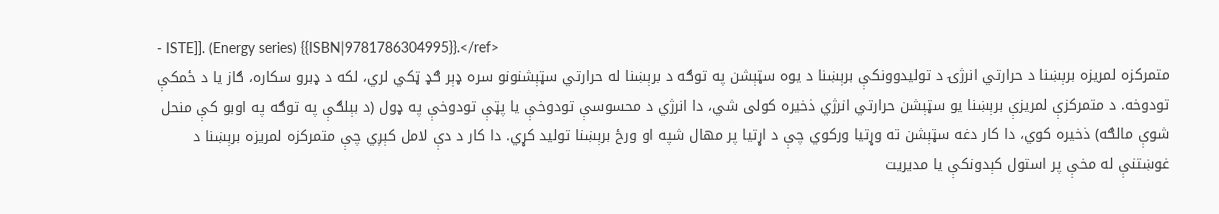- ISTE]]. (Energy series) {{ISBN|9781786304995}}.</ref>
متمرکزه لمریزه برېښنا د حرارتي انرژۍ د تولیدوونکې برېښنا د یوه سټېشن په توګه د برېښنا له حرارتي سټېشنونو سره ډېر ګډ ټکي لري، لکه د ډبرو سکاره، ګاز یا د ځمکې تودوخه. د متمرکزې لمریزې برېښنا یو سټېشن حرارتي انرژي ذخیره کولی شي، دا انرژي د محسوسې تودوخې یا پټې تودوخې په ډول (د بېلګې په توګه په اوبو کې منحل شوې مالګه) ذخیره کوي، دا کار دغه سټېشن ته وړتیا ورکوي چې د اړتیا پر مهال شپه او ورځ برېښنا تولید کړي. دا کار د دې لامل کېږي چې متمرکزه لمریزه برېښنا د غوښتنې له مخې پر استول کېدونکې یا مدیریت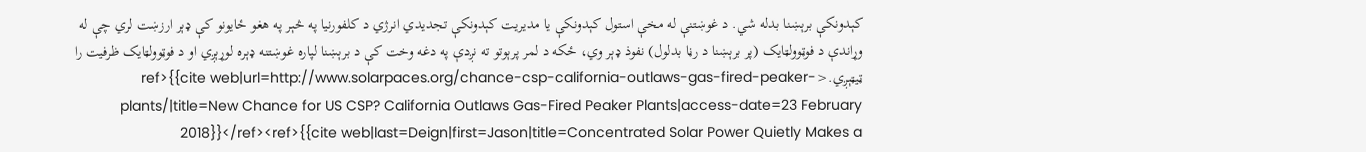کېدونکې برېښنا بدله شي. د غوښتنې له مخې استول کېدونکې یا مدیریت کېدونکې تجدیدي انرژي د کلفورنیا په څېر په هغو ځایونو کې ډېر ارزښت لري چې له وړاندې د فوټوولټايک (پر برېښنا د رڼا بدلول) نفوذ ډېر وي، ځکه د لمر پرېوتو ته نږدې په دغه وخت کې د برېښنا لپاره غوښتنه ډېره لوړېږي او د فوټوولټايک ظرفیت را ټيټېږي.<ref>{{cite web|url=http://www.solarpaces.org/chance-csp-california-outlaws-gas-fired-peaker-plants/|title=New Chance for US CSP? California Outlaws Gas-Fired Peaker Plants|access-date=23 February 2018}}</ref><ref>{{cite web|last=Deign|first=Jason|title=Concentrated Solar Power Quietly Makes a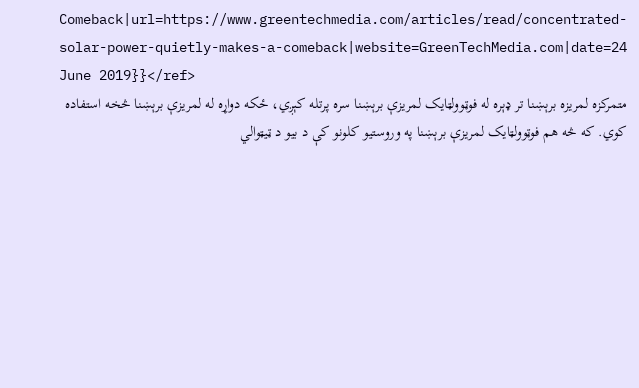Comeback|url=https://www.greentechmedia.com/articles/read/concentrated-solar-power-quietly-makes-a-comeback|website=GreenTechMedia.com|date=24 June 2019}}</ref>
متمرکزه لمریزه برېښنا تر ډېره له فوټوولټایک لمریزې برېښنا سره پرتله کېږي، ځکه دواړه له لمریزې برېښنا څخه استفاده کوي. که څه هم فوټوولټایک لمریزې برېښنا په وروستیو کلونو کې د بیو د ټيټوالي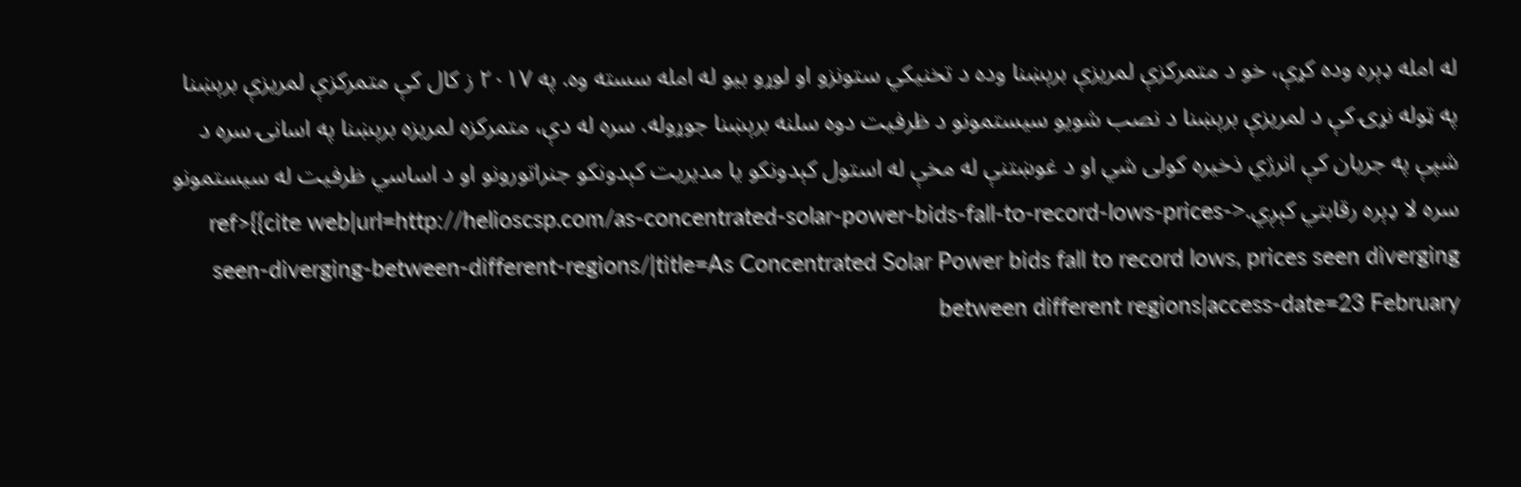له امله ډېره وده کړې، خو د متمرکزې لمریزې برېښنا وده د تخنیکي ستونزو او لوړو بیو له امله سسته وه. په ۲۰۱۷ ز کال کې متمرکزې لمریزې برېښنا په ټوله نړۍ کې د لمریزې برېښنا د نصب شویو سیستمونو د ظرفیت دوه سلنه برېښنا جوړوله. سره له دې، متمرکزه لمریزه برېښنا په اسانۍ سره د شپې په جریان کې انرژي ذخیره کولی شي او د غوښتنې له مخې له استول کېدونکو یا مدیریت کېدونکو جنراتورونو او د اساسي ظرفیت له سیستمونو سره لا ډېره رقابتي کېږي.<ref>{{cite web|url=http://helioscsp.com/as-concentrated-solar-power-bids-fall-to-record-lows-prices-seen-diverging-between-different-regions/|title=As Concentrated Solar Power bids fall to record lows, prices seen diverging between different regions|access-date=23 February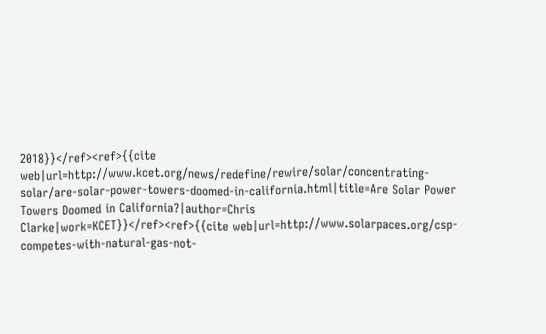2018}}</ref><ref>{{cite web|url=http://www.kcet.org/news/redefine/rewire/solar/concentrating-solar/are-solar-power-towers-doomed-in-california.html|title=Are Solar Power Towers Doomed in California?|author=Chris Clarke|work=KCET}}</ref><ref>{{cite web|url=http://www.solarpaces.org/csp-competes-with-natural-gas-not-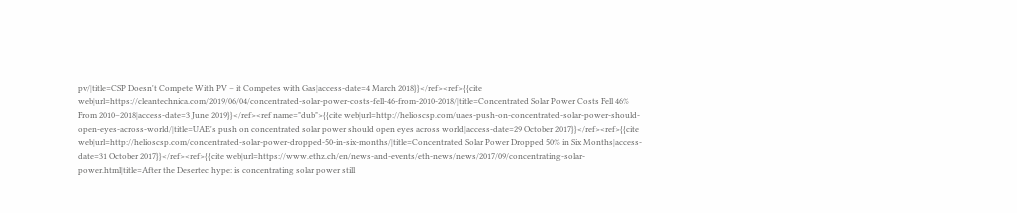pv/|title=CSP Doesn't Compete With PV – it Competes with Gas|access-date=4 March 2018}}</ref><ref>{{cite web|url=https://cleantechnica.com/2019/06/04/concentrated-solar-power-costs-fell-46-from-2010-2018/|title=Concentrated Solar Power Costs Fell 46% From 2010–2018|access-date=3 June 2019}}</ref><ref name="dub">{{cite web|url=http://helioscsp.com/uaes-push-on-concentrated-solar-power-should-open-eyes-across-world/|title=UAE's push on concentrated solar power should open eyes across world|access-date=29 October 2017}}</ref><ref>{{cite web|url=http://helioscsp.com/concentrated-solar-power-dropped-50-in-six-months/|title=Concentrated Solar Power Dropped 50% in Six Months|access-date=31 October 2017}}</ref><ref>{{cite web|url=https://www.ethz.ch/en/news-and-events/eth-news/news/2017/09/concentrating-solar-power.html|title=After the Desertec hype: is concentrating solar power still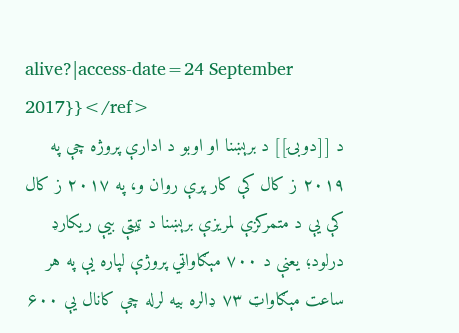alive?|access-date=24 September 2017}}</ref>
د [[دوبۍ]] د برېښنا او اوبو د ادارې پروژه چې په ۲۰۱۹ ز کال کې کار پرې روان و، په ۲۰۱۷ ز کال کې یې د متمرکزې لمریزې برېښنا د ټيټې بیې ریکارډ درلود؛ یعنې د ۷۰۰ مېګاواټي پروژې لپاره یې په هر ساعت مېګاواټ ۷۳ ډالره بیه لرله چې کانال یې ۶۰۰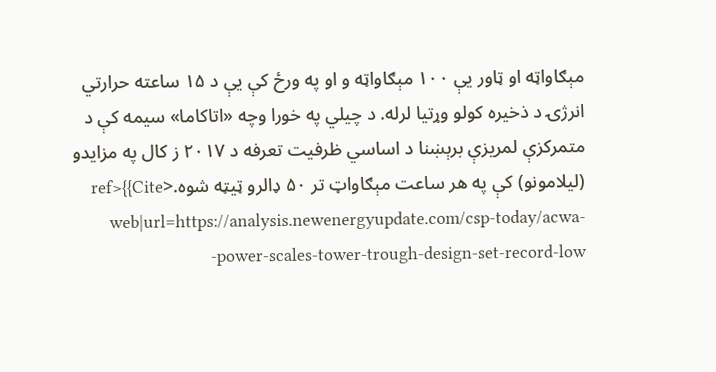مېګاواټه او ټاور یې ۱۰۰ مېګاواټه و او په ورځ کې يې د ۱۵ ساعته حرارتي انرژۍ د ذخیره کولو وړتیا لرله. د چیلي په خورا وچه «اتاکاما» سیمه کې د متمرکزې لمریزې برېښنا د اساسي ظرفیت تعرفه د ۲۰۱۷ ز کال په مزایدو (لیلامونو) کې په هر ساعت مېګاواټ تر ۵۰ ډالرو ټيټه شوه.<ref>{{Cite web|url=https://analysis.newenergyupdate.com/csp-today/acwa-power-scales-tower-trough-design-set-record-low-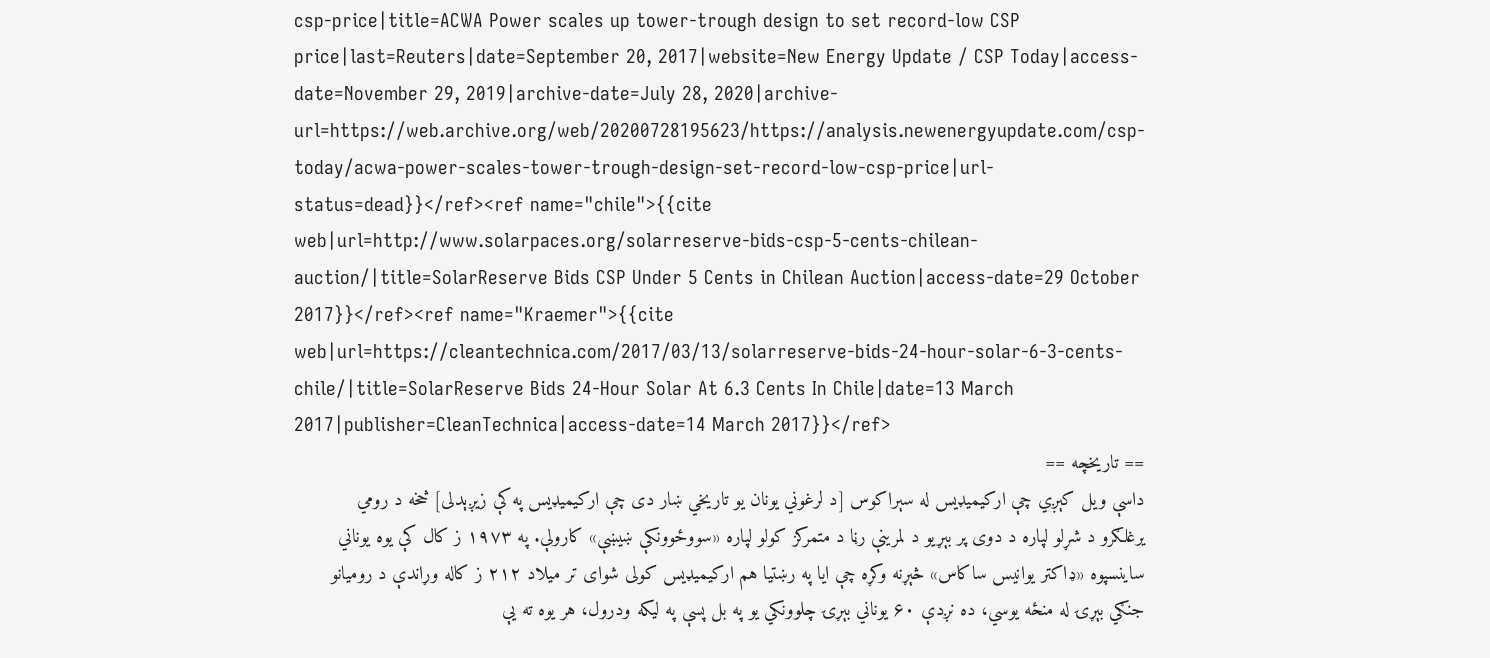csp-price|title=ACWA Power scales up tower-trough design to set record-low CSP price|last=Reuters|date=September 20, 2017|website=New Energy Update / CSP Today|access-date=November 29, 2019|archive-date=July 28, 2020|archive-url=https://web.archive.org/web/20200728195623/https://analysis.newenergyupdate.com/csp-today/acwa-power-scales-tower-trough-design-set-record-low-csp-price|url-status=dead}}</ref><ref name="chile">{{cite web|url=http://www.solarpaces.org/solarreserve-bids-csp-5-cents-chilean-auction/|title=SolarReserve Bids CSP Under 5 Cents in Chilean Auction|access-date=29 October 2017}}</ref><ref name="Kraemer">{{cite web|url=https://cleantechnica.com/2017/03/13/solarreserve-bids-24-hour-solar-6-3-cents-chile/|title=SolarReserve Bids 24-Hour Solar At 6.3 Cents In Chile|date=13 March 2017|publisher=CleanTechnica|access-date=14 March 2017}}</ref>
== تاریخچه ==
داسې ویل کېږي چې ارکیمیډیس له سېراکوس [د لرغوني یونان یو تاریخي ښار دی چې ارکیمیډیس په کې زیږېدلی] څخه د رومي یرغلګرو د شړلو لپاره د دوی پر بېړیو د لمرینې رڼا د متمرکز کولو لپاره «سووځوونکې ښيښې» کارولې. په ۱۹۷۳ ز کال کې یوه یوناني ساینسپوه «ډاکتر یوانیس ساکاس» څېړنه وکړه چې ایا په رښتیا هم ارکیمیډیس کولی شوای تر میلاد ۲۱۲ ز کاله وړاندې د روميانو جنګي بېړۍ له منځه یوسي، ده نږدې ۶۰ یوناني بېړۍ چلوونکي یو په بل پسې په لیکه ودرول، هر یوه ته یې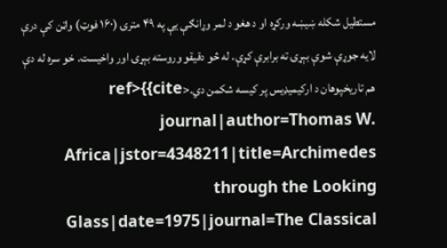مستطیل شکله ښيښه ورکړه او د هغو د لمر وړانګې یې په ۴۹ مترۍ (۱۶۰ فوټ) واټن کې درې لایه جوړې شوې بېړۍ ته برابرې کړې. له څو دقیقو وروسته بېړۍ اور واخیست. خو سره له دې هم تاریخپوهان د ارکیمیډیس پر کیسه شکمن دي.<ref>{{cite journal|author=Thomas W. Africa|jstor=4348211|title=Archimedes through the Looking Glass|date=1975|journal=The Classical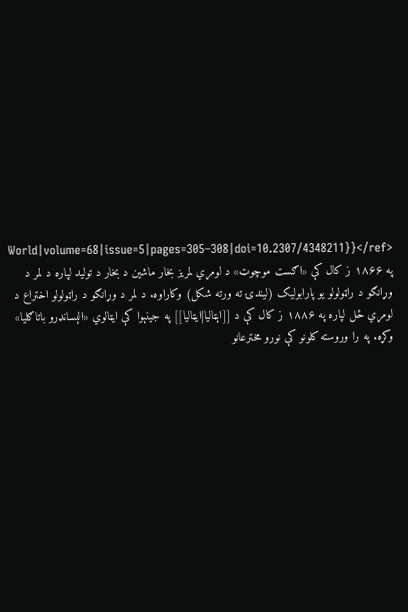World|volume=68|issue=5|pages=305–308|doi=10.2307/4348211}}</ref>
په ۱۸۶۶ ز کال کې «اګست موچوټ» د لومړي لمریز بخار ماشین د بخار د تولید لپاره د لمر د وړانګو د راټولولو یو پارابولیک (لیندۍ ته ورته شکل) وکاراوه. د لمر د وړانګو د راټولولو اختراع د لومړي ځل لپاره په ۱۸۸۶ ز کال کې د [[اېټاليا|ایټالیا]] په جینېوا کې ایټالوي «الېسانډرو باتاګلیا» وکړه. په را وروسته کلونو کې نورو مخترعانو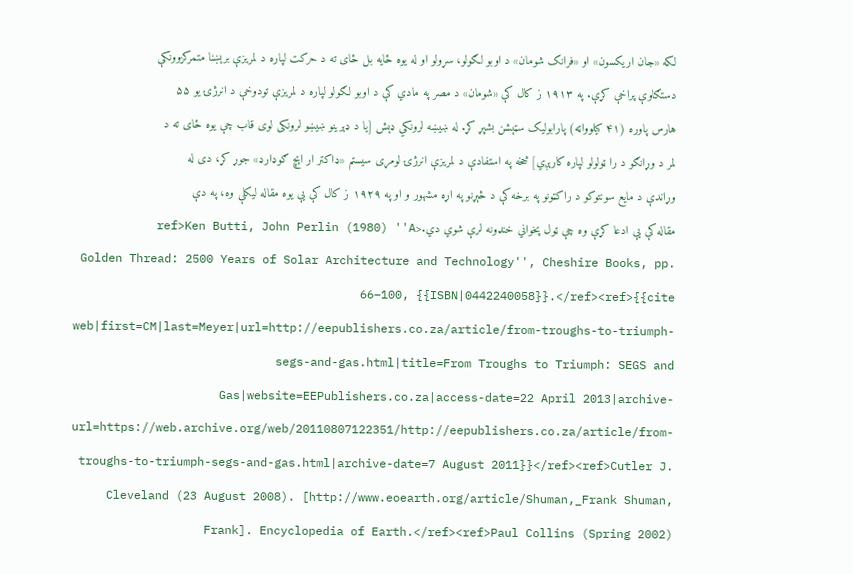لکه «جان اریکسون» او «فرانک شومان» د اوبو لګولو، سړولو او له یوه ځایه بل ځای ته د حرکت لپاره د لمریزې برېښنا متمرکزوونکې دستګاوې پراخې کړې. په ۱۹۱۳ ز کال کې «شومان» د مصر په مادي کې د اوبو لګولو لپاره د لمریزې تودوخې د انرژۍ یو ۵۵ هارس پاوره (۴۱ کیلوواټه) پارابولیک سټېشن بشپړ کړ. له ښيښه لرونکي ډېش [یا د ډېرینو ښيښو لرونکی لوی قاب چې یوه ځای ته د لمر د وړانګو د را ټولولو لپاره کارېږي] څخه په استفادې د لمریزې انرژۍ لومړی سیستم «ډاکتر ار اېچ ګوډارډ» جوړ کړ، دی له وړاندې د مایع سونتوکو د راکټونو په برخه کې د څېړنو په اړه مشهور و او په ۱۹۲۹ ز کال کې یې یوه مقاله لیکلې وه، په دې مقاله کې یې ادعا کړې وه چې ټول پخواني خنډونه لرې شوي دي.<ref>Ken Butti, John Perlin (1980) ''A Golden Thread: 2500 Years of Solar Architecture and Technology'', Cheshire Books, pp. 66–100, {{ISBN|0442240058}}.</ref><ref>{{cite web|first=CM|last=Meyer|url=http://eepublishers.co.za/article/from-troughs-to-triumph-segs-and-gas.html|title=From Troughs to Triumph: SEGS and Gas|website=EEPublishers.co.za|access-date=22 April 2013|archive-url=https://web.archive.org/web/20110807122351/http://eepublishers.co.za/article/from-troughs-to-triumph-segs-and-gas.html|archive-date=7 August 2011}}</ref><ref>Cutler J. Cleveland (23 August 2008). [http://www.eoearth.org/article/Shuman,_Frank Shuman, Frank]. Encyclopedia of Earth.</ref><ref>Paul Collins (Spring 2002)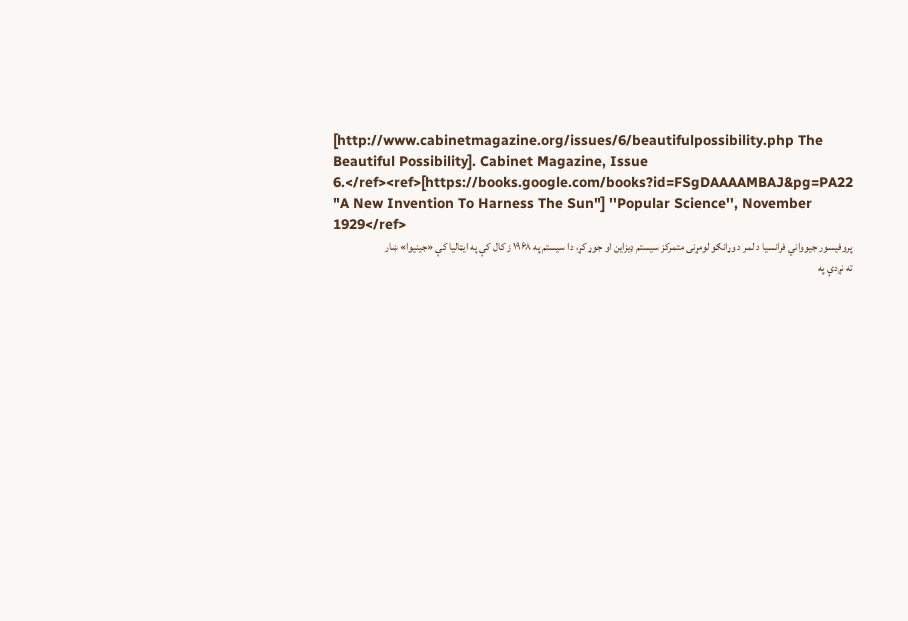[http://www.cabinetmagazine.org/issues/6/beautifulpossibility.php The Beautiful Possibility]. Cabinet Magazine, Issue 6.</ref><ref>[https://books.google.com/books?id=FSgDAAAAMBAJ&pg=PA22 "A New Invention To Harness The Sun"] ''Popular Science'', November 1929</ref>
پروفیسور جیوواني فرانسیا د لمر د وړانګو لومړنی متمرکز سیستم ډیزاین او جوړ کړ، دا سیستم په ۱۹۶۸ ز کال کې په ایټالیا کې «جینیوا» ښار ته نږدې په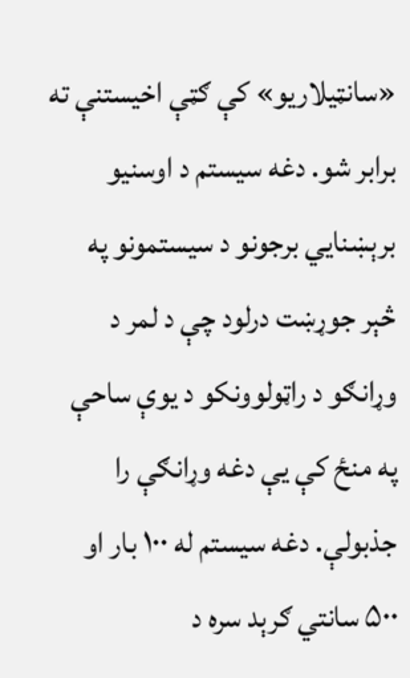«سانټیلاریو» کې ګټې اخیستنې ته برابر شو. دغه سیستم د اوسنیو برېښنايي برجونو د سیستمونو په څېر جوړښت درلود چې د لمر د وړانګو د راټولوونکو د یوې ساحې په منځ کې یې دغه وړانګې را جذبولې. دغه سیستم له ۱۰۰ بار او ۵۰۰ سانتي ګرېد سره د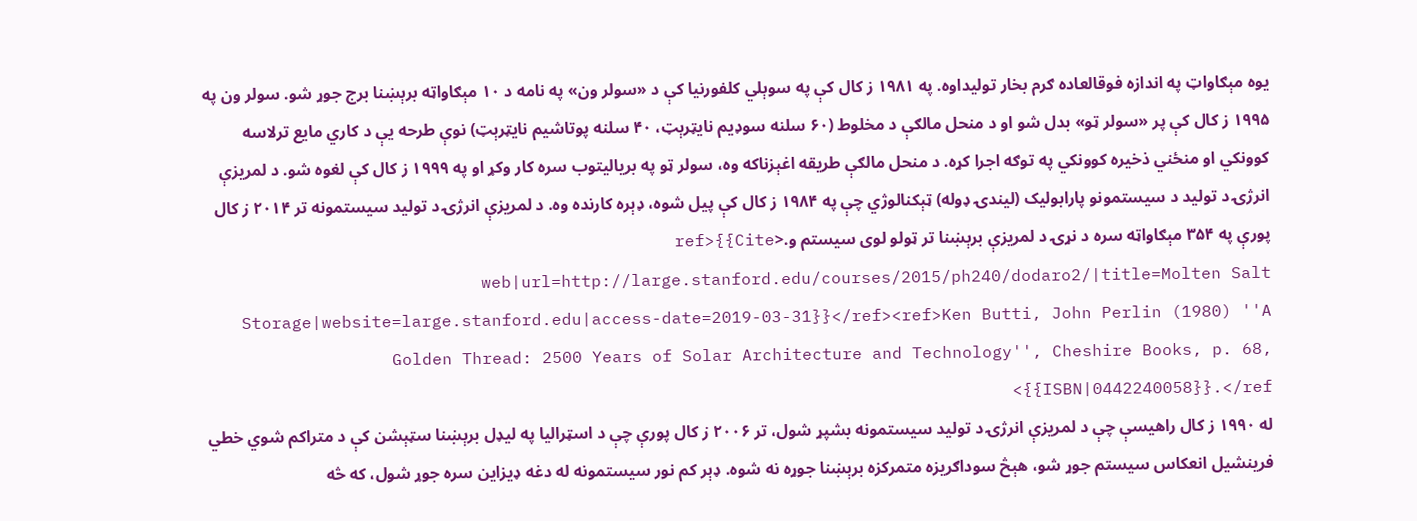یوه مېګاواټ په اندازه فوقالعاده ګرم بخار تولیداوه. په ۱۹۸۱ ز کال کې په سوېلي کلفورنیا کې د «سولر ون» په نامه د ۱۰ مېګاواټه برېښنا برج جوړ شو. سولر ون په ۱۹۹۵ ز کال کې پر «سولر ټو» بدل شو او د منحل مالګې د مخلوط (۶۰ سلنه سوډیم نایټرېټ، ۴۰ سلنه پوتاشیم نایټرېټ) نوې طرحه یې د کاري مایع ترلاسه کوونکي او منځني ذخیره کوونکي په توګه اجرا کړه. د منحل مالګې طریقه اغېزناکه وه، سولر ټو په بریالیتوب سره کار وکړ او په ۱۹۹۹ ز کال کې لغوه شو. د لمریزې انرژۍ د تولید د سیستمونو پارابولیک (لیندۍ ډوله) ټېکنالوژي چې په ۱۹۸۴ ز کال کې پيل شوه، ډېره کارنده وه. د لمریزې انرژۍ د تولید سیستمونه تر ۲۰۱۴ ز کال پورې په ۳۵۴ مېګاواټه سره د نړۍ د لمریزې برېښنا تر ټولو لوی سیستم و.<ref>{{Cite web|url=http://large.stanford.edu/courses/2015/ph240/dodaro2/|title=Molten Salt Storage|website=large.stanford.edu|access-date=2019-03-31}}</ref><ref>Ken Butti, John Perlin (1980) ''A Golden Thread: 2500 Years of Solar Architecture and Technology'', Cheshire Books, p. 68, {{ISBN|0442240058}}.</ref>
له ۱۹۹۰ ز کال راهیسې چې د لمریزې انرژۍ د تولید سیستمونه بشپړ شول، تر ۲۰۰۶ ز کال پورې چې د اسټرالیا په لیډل برېښنا سټېشن کې د متراکم شوي خطي فرینشیل انعکاس سیستم جوړ شو، هېڅ سوداګریزه متمرکزه برېښنا جوړه نه شوه. ډېر کم نور سیستمونه له دغه ډيزاین سره جوړ شول، که څه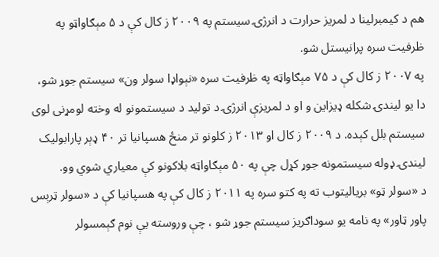هم د کیمبرلینا د لمریز حرارت د انرژۍ سیستم په ۲۰۰۹ ز کال کې د ۵ مېګاواټو په ظرفیت سره پرانیستل شو.
په ۲۰۰۷ ز کال کې د ۷۵ مېګاواټه په ظرفیت سره «نېواډا سولر ون» سیستم جوړ شو، دا یو لیندۍ شکله ډيزاین و او د لمریزې انرژۍ د تولید د سیستمونو له وخته لومړنی لوی سیستم بلل کېده. د ۲۰۰۹ ز کال او ۲۰۱۳ ز کلونو تر منځ هسپانیا تر ۴۰ ډېر پارابولیک لیندۍ ډوله سیستمونه جوړ کړل چې په ۵۰ مېګاواټه بلاکونو کې معیاري شوي وو.
د «سولر ټو» بریالیتوب ته په کتو سره په ۲۰۱۱ ز کال کې په هسپانیا کې د «سولر ټرېس پاور ټاور» په نامه یو سوداګریز سیستم جوړ شو ، چې وروسته یې نوم ګېمسولر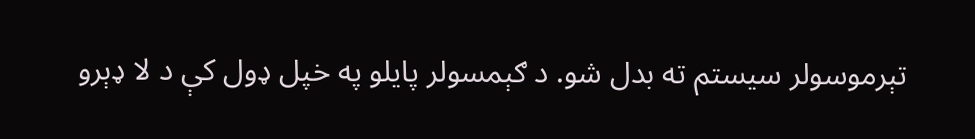تېرموسولر سیستم ته بدل شو. د ګېمسولر پایلو په خپل ډول کې د لا ډېرو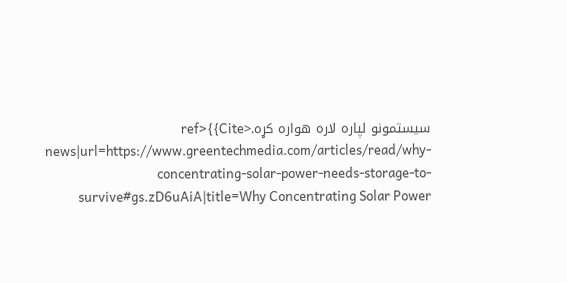سیستمونو لپاره لاره هواره کړه.<ref>{{Cite news|url=https://www.greentechmedia.com/articles/read/why-concentrating-solar-power-needs-storage-to-survive#gs.zD6uAiA|title=Why Concentrating Solar Power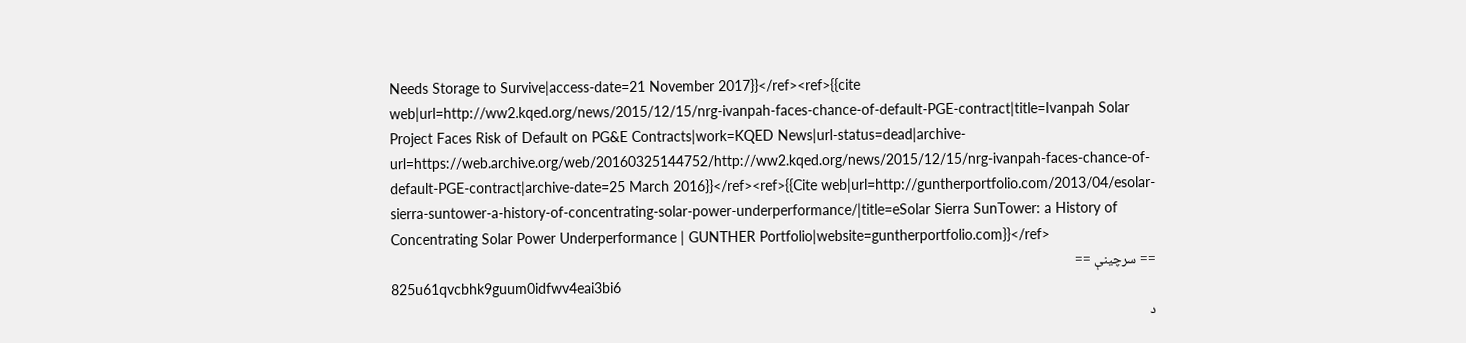Needs Storage to Survive|access-date=21 November 2017}}</ref><ref>{{cite web|url=http://ww2.kqed.org/news/2015/12/15/nrg-ivanpah-faces-chance-of-default-PGE-contract|title=Ivanpah Solar Project Faces Risk of Default on PG&E Contracts|work=KQED News|url-status=dead|archive-url=https://web.archive.org/web/20160325144752/http://ww2.kqed.org/news/2015/12/15/nrg-ivanpah-faces-chance-of-default-PGE-contract|archive-date=25 March 2016}}</ref><ref>{{Cite web|url=http://guntherportfolio.com/2013/04/esolar-sierra-suntower-a-history-of-concentrating-solar-power-underperformance/|title=eSolar Sierra SunTower: a History of Concentrating Solar Power Underperformance | GUNTHER Portfolio|website=guntherportfolio.com}}</ref>
== سرچينې ==
825u61qvcbhk9guum0idfwv4eai3bi6
د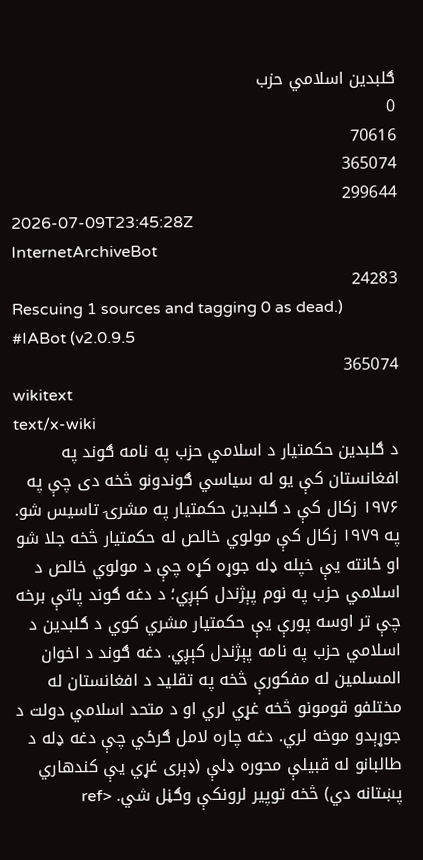ګلبدین اسلامي حزب
0
70616
365074
299644
2026-07-09T23:45:28Z
InternetArchiveBot
24283
Rescuing 1 sources and tagging 0 as dead.) #IABot (v2.0.9.5
365074
wikitext
text/x-wiki
د ګلبدین حکمتیار د اسلامي حزب په نامه ګوند په افغانستان کې یو له سیاسي ګوندونو څخه دی چې په ۱۹۷۶ زکال کې د ګلبدین حکمتیار په مشرۍ تاسیس شو. په ۱۹۷۹ زکال کې مولوي خالص له حکمتیار څخه جلا شو او ځانته یې خپله ډله جوړه کړه چې د مولوي خالص د اسلامي حزب په نوم پېژندل کېږي؛ د دغه ګوند پاتې برخه چې تر اوسه پورې یې حکمتیار مشري کوي د ګلبدین د اسلامي حزب په نامه پېژندل کېږي. دغه ګوند د اخوان المسلمین له مفکورې څخه په تقلید د افغانستان له مختلفو قومونو څخه غړي لري او د متحد اسلامي دولت د جوړېدو موخه لري. دغه چاره لامل ګرځي چې دغه ډله د طالبانو له قبیلې محوره ډلې (ډېری غړي یې کندهاري پښتانه دي) څخه توپیر لرونکې وګڼل شي. <ref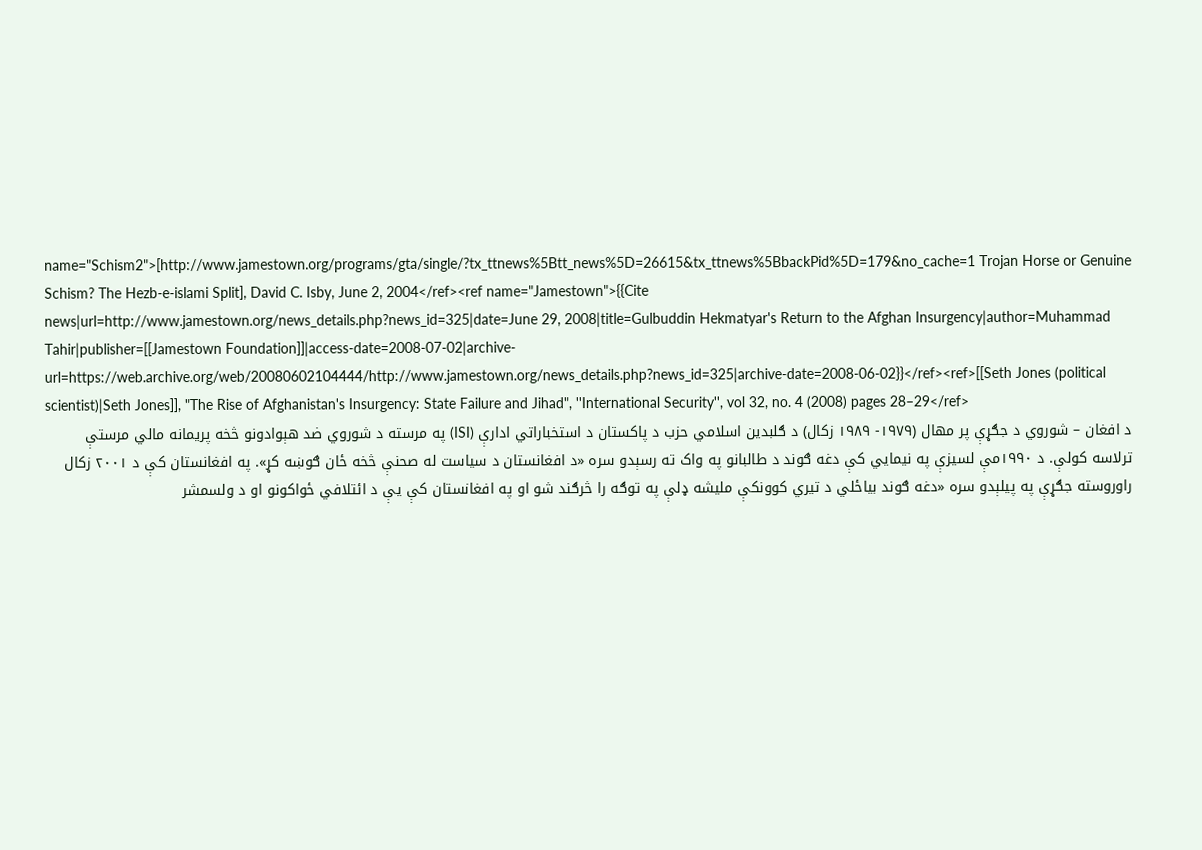name="Schism2">[http://www.jamestown.org/programs/gta/single/?tx_ttnews%5Btt_news%5D=26615&tx_ttnews%5BbackPid%5D=179&no_cache=1 Trojan Horse or Genuine Schism? The Hezb-e-islami Split], David C. Isby, June 2, 2004</ref><ref name="Jamestown">{{Cite news|url=http://www.jamestown.org/news_details.php?news_id=325|date=June 29, 2008|title=Gulbuddin Hekmatyar's Return to the Afghan Insurgency|author=Muhammad Tahir|publisher=[[Jamestown Foundation]]|access-date=2008-07-02|archive-url=https://web.archive.org/web/20080602104444/http://www.jamestown.org/news_details.php?news_id=325|archive-date=2008-06-02}}</ref><ref>[[Seth Jones (political scientist)|Seth Jones]], "The Rise of Afghanistan's Insurgency: State Failure and Jihad", ''International Security'', vol 32, no. 4 (2008) pages 28–29</ref>
د افغان – شوروي د جګړې پر مهال (۱۹۷۹- ۱۹۸۹ زکال) د ګلبدین اسلامي حزب د پاکستان د استخباراتي ادارې (ISI) په مرسته د شوروي ضد هېوادونو څخه پریمانه مالي مرستې ترلاسه کولې. د ۱۹۹۰مې لسیزې په نیمايي کې دغه ګوند د طالبانو په واک ته رسېدو سره «د افغانستان د سیاست له صحنې څخه ځان ګوښه کړ». په افغانستان کې د ۲۰۰۱ زکال راوروسته جګړې په پیلېدو سره «دغه ګوند بیاځلي د تیري کوونکې ملیشه ډلې په توګه را څرګند شو او په افغانستان کې یې د ائتلافي ځواکونو او د ولسمشر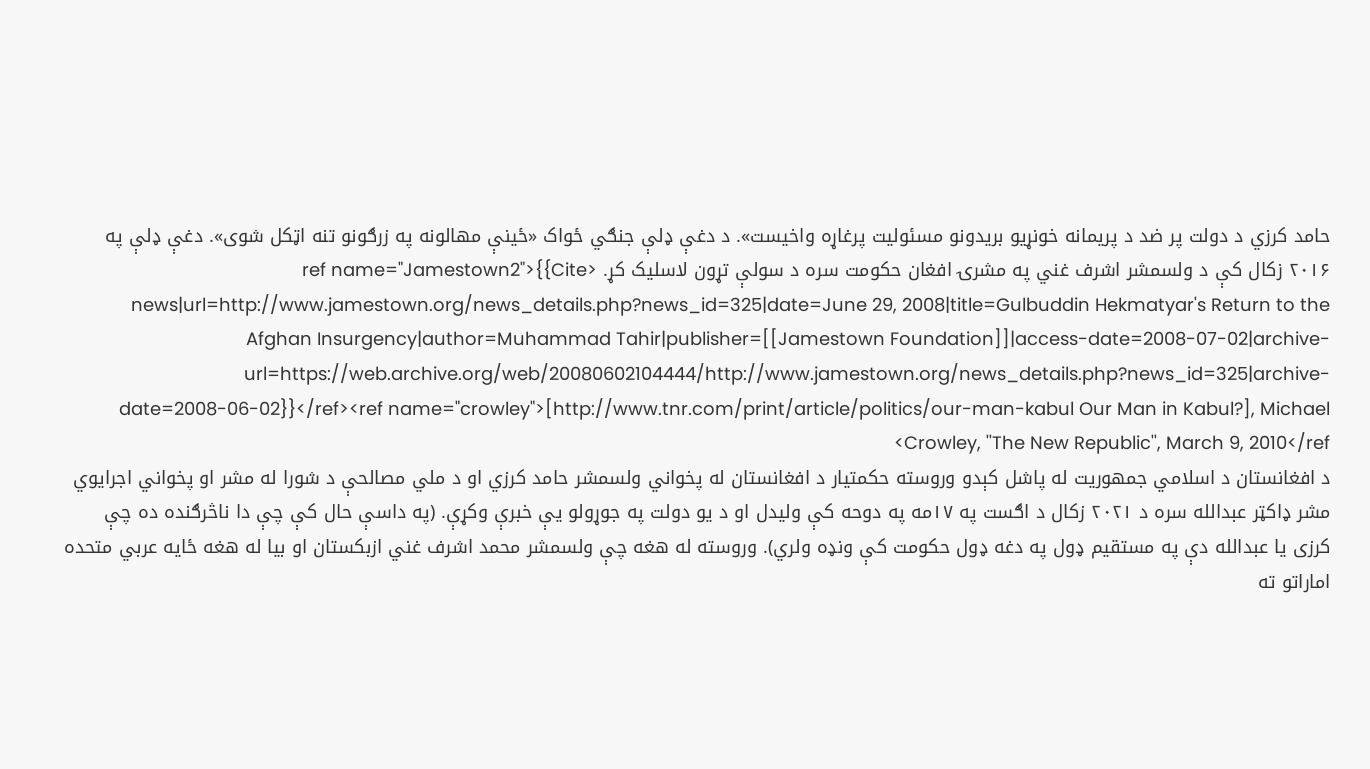حامد کرزي د دولت پر ضد د پریمانه خونړیو بریدونو مسئولیت پرغاړه واخیست». د دغې ډلې جنګي ځواک «ځینې مهالونه په زرګونو تنه اټکل شوی». دغې ډلې په ۲۰۱۶ زکال کې د ولسمشر اشرف غني په مشرۍ افغان حکومت سره د سولې تړون لاسلیک کړ. <ref name="Jamestown2">{{Cite news|url=http://www.jamestown.org/news_details.php?news_id=325|date=June 29, 2008|title=Gulbuddin Hekmatyar's Return to the Afghan Insurgency|author=Muhammad Tahir|publisher=[[Jamestown Foundation]]|access-date=2008-07-02|archive-url=https://web.archive.org/web/20080602104444/http://www.jamestown.org/news_details.php?news_id=325|archive-date=2008-06-02}}</ref><ref name="crowley">[http://www.tnr.com/print/article/politics/our-man-kabul Our Man in Kabul?], Michael Crowley, ''The New Republic'', March 9, 2010</ref>
د افغانستان د اسلامي جمهوریت له پاشل کېدو وروسته حکمتیار د افغانستان له پخواني ولسمشر حامد کرزي او د ملي مصالحې د شورا له مشر او پخواني اجرایوي مشر ډاکټر عبدالله سره د ۲۰۲۱ زکال د اګست په ۱۷مه په دوحه کې ولیدل او د یو دولت په جوړولو یې خبرې وکړې. (په داسې حال کې چې دا ناڅرګنده ده چې کرزی یا عبدالله دې په مستقیم ډول په دغه ډول حکومت کې ونډه ولري). وروسته له هغه چې ولسمشر محمد اشرف غني ازبکستان او بیا له هغه ځایه عربي متحده اماراتو ته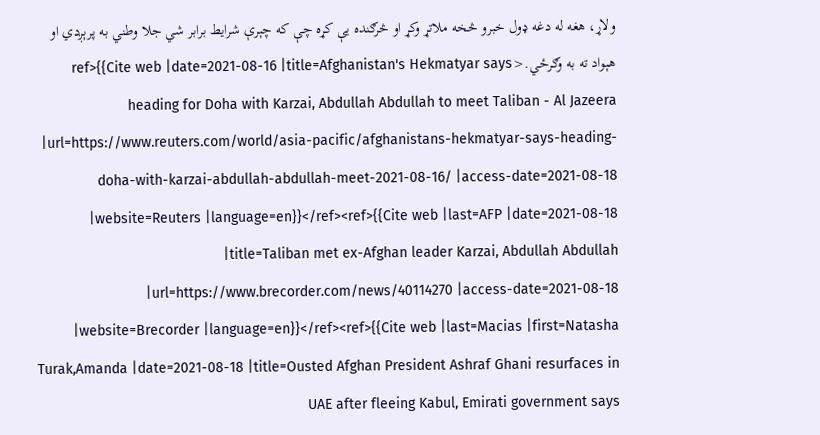ولاړ، هغه له دغه ډول خبرو څخه ملاتړ وکړ او څرګنده یې کړه چې که چېرې شرایط برابر شي جلا وطني به پرېږدي او هېواد ته به وګرځي.<ref>{{Cite web |date=2021-08-16 |title=Afghanistan's Hekmatyar says heading for Doha with Karzai, Abdullah Abdullah to meet Taliban - Al Jazeera |url=https://www.reuters.com/world/asia-pacific/afghanistans-hekmatyar-says-heading-doha-with-karzai-abdullah-abdullah-meet-2021-08-16/ |access-date=2021-08-18 |website=Reuters |language=en}}</ref><ref>{{Cite web |last=AFP |date=2021-08-18 |title=Taliban met ex-Afghan leader Karzai, Abdullah Abdullah |url=https://www.brecorder.com/news/40114270 |access-date=2021-08-18 |website=Brecorder |language=en}}</ref><ref>{{Cite web |last=Macias |first=Natasha Turak,Amanda |date=2021-08-18 |title=Ousted Afghan President Ashraf Ghani resurfaces in UAE after fleeing Kabul, Emirati government says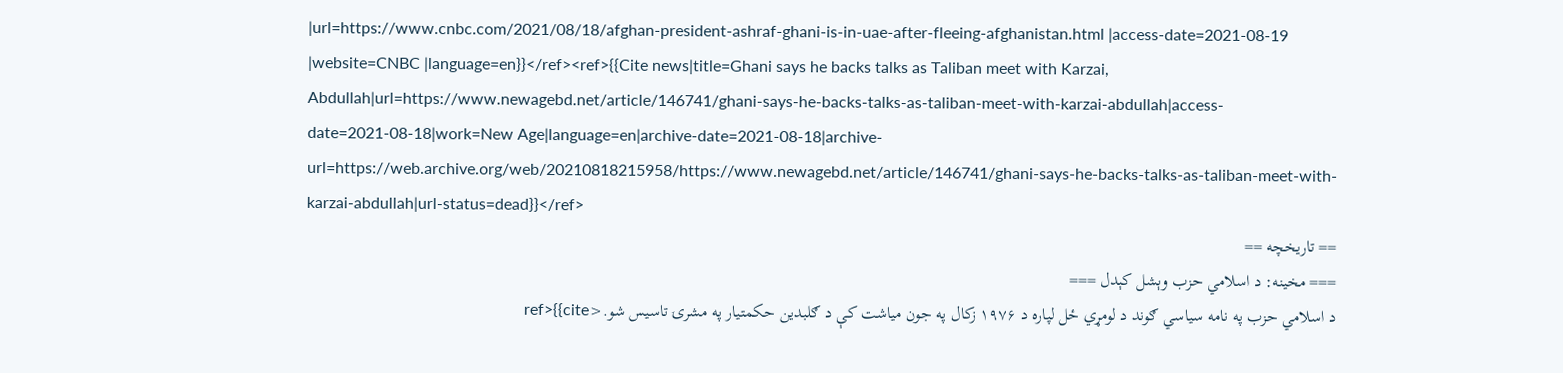|url=https://www.cnbc.com/2021/08/18/afghan-president-ashraf-ghani-is-in-uae-after-fleeing-afghanistan.html |access-date=2021-08-19 |website=CNBC |language=en}}</ref><ref>{{Cite news|title=Ghani says he backs talks as Taliban meet with Karzai, Abdullah|url=https://www.newagebd.net/article/146741/ghani-says-he-backs-talks-as-taliban-meet-with-karzai-abdullah|access-date=2021-08-18|work=New Age|language=en|archive-date=2021-08-18|archive-url=https://web.archive.org/web/20210818215958/https://www.newagebd.net/article/146741/ghani-says-he-backs-talks-as-taliban-meet-with-karzai-abdullah|url-status=dead}}</ref>
== تاریخچه ==
=== مخینه: د اسلامي حزب وېشل کېدل ===
د اسلامي حزب په نامه سیاسي ګوند د لومړي ځل لپاره د ۱۹۷۶ زکال په جون میاشت کې د ګلبدین حکمتیار په مشرۍ تاسیس شو.<ref>{{cite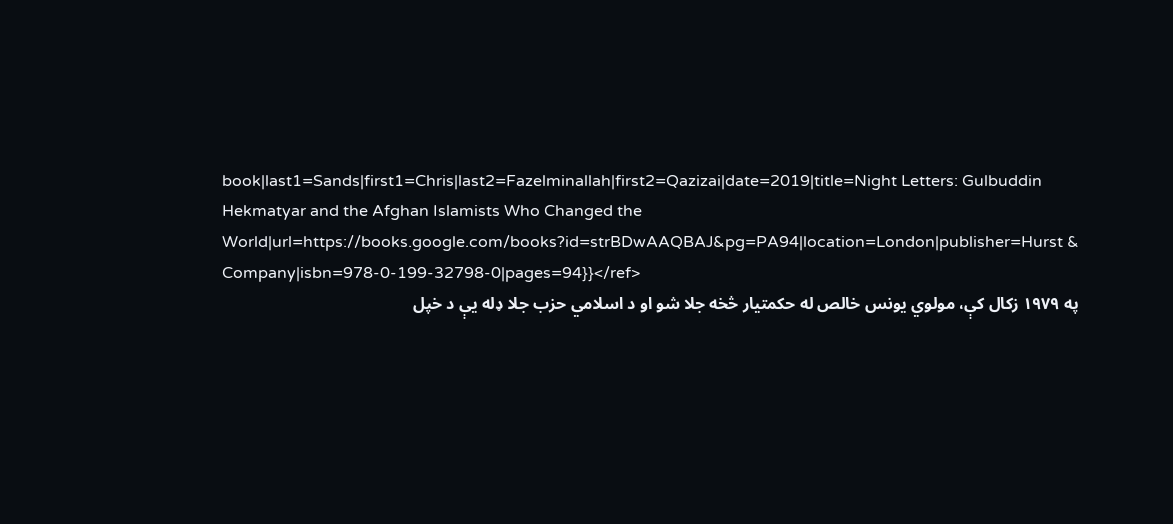book|last1=Sands|first1=Chris|last2=Fazelminallah|first2=Qazizai|date=2019|title=Night Letters: Gulbuddin Hekmatyar and the Afghan Islamists Who Changed the World|url=https://books.google.com/books?id=strBDwAAQBAJ&pg=PA94|location=London|publisher=Hurst & Company|isbn=978-0-199-32798-0|pages=94}}</ref>
په ۱۹۷۹ زکال کې، مولوي یونس خالص له حکمتیار څخه جلا شو او د اسلامي حزب جلا ډله یې د خپل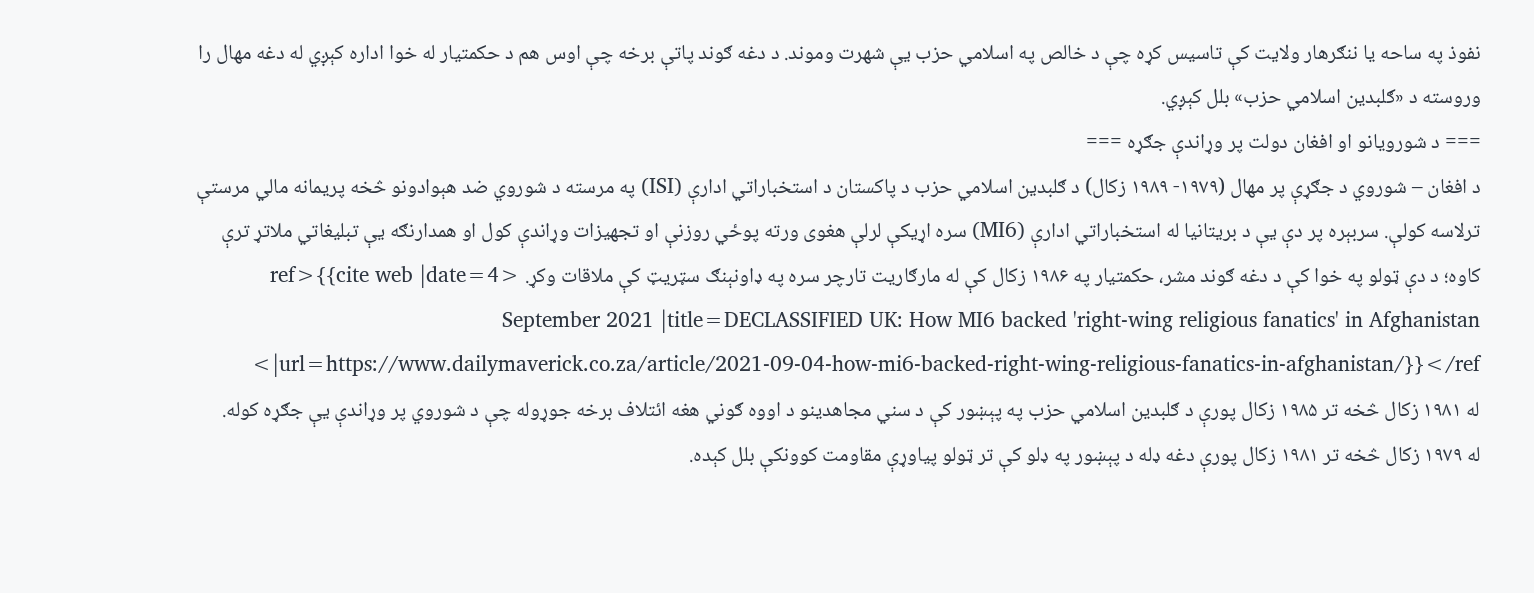نفوذ په ساحه یا ننګرهار ولایت کې تاسیس کړه چې د خالص په اسلامي حزب یې شهرت وموند. د دغه ګوند پاتې برخه چې اوس هم د حکمتیار له خوا اداره کېږي له دغه مهال را وروسته د «ګلبدین اسلامي حزب» بلل کېږي.
=== د شورویانو او افغان دولت پر وړاندې جګړه ===
د افغان – شوروي د جګړې پر مهال (۱۹۷۹- ۱۹۸۹ زکال) د ګلبدین اسلامي حزب د پاکستان د استخباراتي ادارې (ISI) په مرسته د شوروي ضد هېوادونو څخه پریمانه مالي مرستې ترلاسه کولې. سربېره پر دې یې د بریتانیا له استخباراتي ادارې (MI6) سره اړیکې لرلې هغوی ورته پوځي روزنې او تجهیزات وړاندې کول او همدارنګه یې تبلیغاتي ملاتړ ترې کاوه؛ د دې ټولو په خوا کې د دغه ګوند مشر، حکمتیار په ۱۹۸۶ زکال کې له مارګاریت تارچر سره په ډاونېنګ سټریټ کې ملاقات وکړ. <ref>{{cite web |date=4 September 2021 |title=DECLASSIFIED UK: How MI6 backed 'right-wing religious fanatics' in Afghanistan |url=https://www.dailymaverick.co.za/article/2021-09-04-how-mi6-backed-right-wing-religious-fanatics-in-afghanistan/}}</ref>
له ۱۹۸۱ زکال څخه تر ۱۹۸۵ زکال پورې د ګلبدین اسلامي حزب په پېښور کې د سني مجاهدینو د اووه ګوني هغه ائتلاف برخه جوړوله چې د شوروي پر وړاندې یې جګړه کوله.
له ۱۹۷۹ زکال څخه تر ۱۹۸۱ زکال پورې دغه ډله د پېښور په ډلو کې تر ټولو پیاوړې مقاومت کوونکې بلل کېده.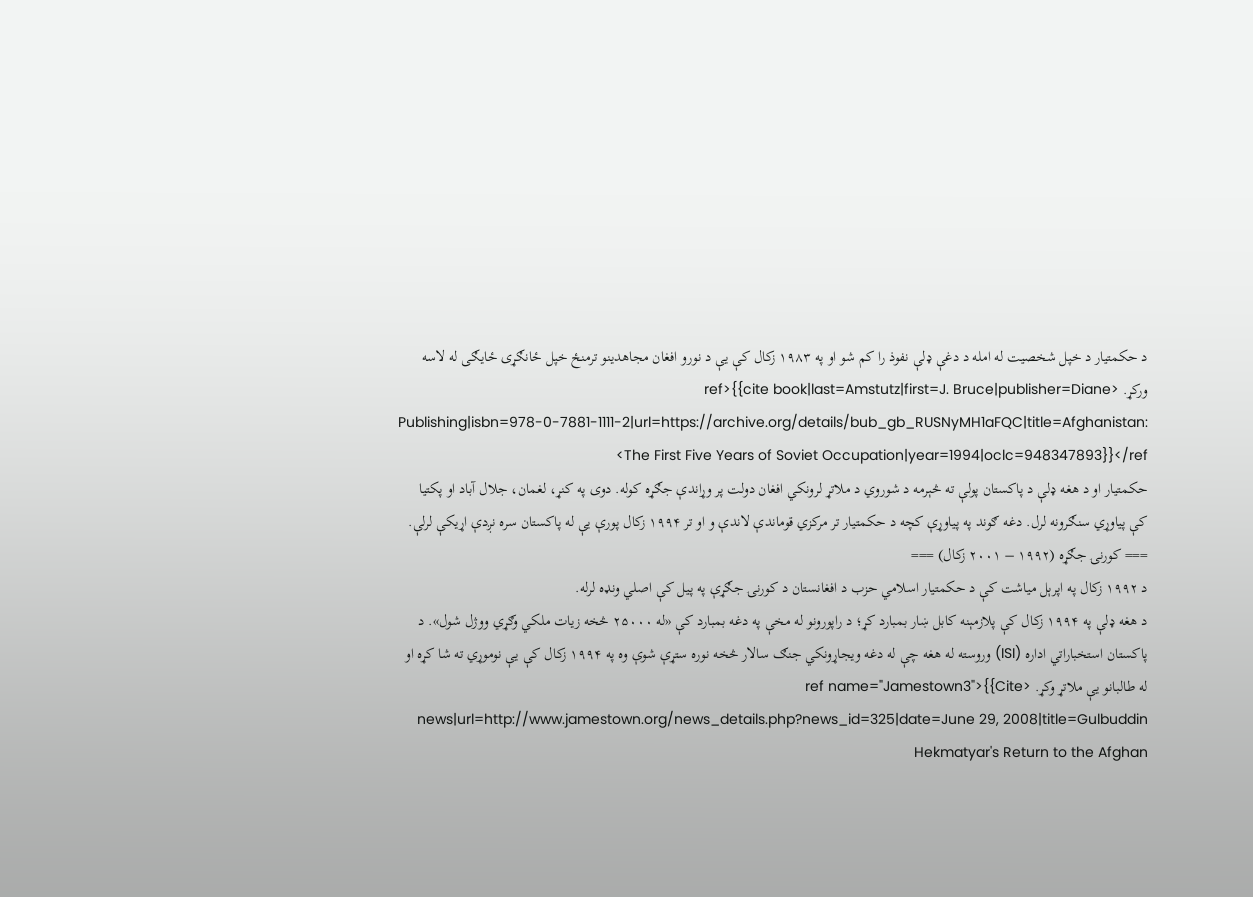د حکمتیار د خپل شخصیت له امله د دغې ډلې نفوذ را کم شو او په ۱۹۸۳ زکال کې یې د نورو افغان مجاهدینو ترمنځ خپل ځانګړی ځایګی له لاسه ورکړ. <ref>{{cite book|last=Amstutz|first=J. Bruce|publisher=Diane Publishing|isbn=978-0-7881-1111-2|url=https://archive.org/details/bub_gb_RUSNyMH1aFQC|title=Afghanistan: The First Five Years of Soviet Occupation|year=1994|oclc=948347893}}</ref>
حکمتیار او د هغه ډلې د پاکستان پولې ته څېرمه د شوروي د ملاتړ لرونکي افغان دولت پر وړاندې جګړه کوله. دوی په کنړ، لغمان، جلال آباد او پکتیا کې پیاوړي سنګرونه لرل. دغه ګوند په پیاوړې کچه د حکمتیار تر مرکزي قوماندې لاندې و او تر ۱۹۹۴ زکال پورې یې له پاکستان سره نږدې اړیکې لرلې.
=== کورنۍ جګړه (۱۹۹۲ – ۲۰۰۱ زکال) ===
د ۱۹۹۲ زکال په اپرېل میاشت کې د حکمتیار اسلامي حزب د افغانستان د کورنۍ جګړې په پیل کې اصلي ونډه لرله.
د هغه ډلې په ۱۹۹۴ زکال کې پلازمېنه کابل ښار بمبارد کړ؛ د راپورونو له مخې په دغه بمبارد کې «له ۲۵۰۰۰ څخه زیات ملکي وګړي ووژل شول». د پاکستان استخباراتي اداره (ISI) وروسته له هغه چې له دغه ویجاړونکي جنګ سالار څخه نوره ستړې شوې وه په ۱۹۹۴ زکال کې یې نوموړي ته شا کړه او له طالبانو یې ملاتړ وکړ. <ref name="Jamestown3">{{Cite news|url=http://www.jamestown.org/news_details.php?news_id=325|date=June 29, 2008|title=Gulbuddin Hekmatyar's Return to the Afghan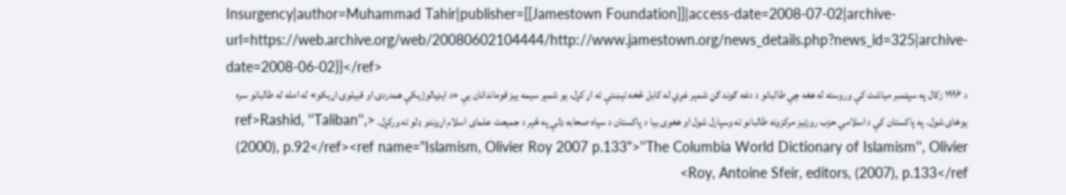Insurgency|author=Muhammad Tahir|publisher=[[Jamestown Foundation]]|access-date=2008-07-02|archive-url=https://web.archive.org/web/20080602104444/http://www.jamestown.org/news_details.php?news_id=325|archive-date=2008-06-02}}</ref>
د ۱۹۹۶ زکال په سپټمبر میاشت کې وروسته له هغه چې طالبانو د دغه ګوند ګڼ شمېر غړي له کابل څخه تېښتې ته اړ کړل، یو شمېر سیمه ییز قوماندانان یې «د ایډیالوژیکې همدردۍ او قبیلوۍ اړیکو» له امله له طالبانو سره یوځای شول. په پاکستان کې د اسلامي حزب روزنیز مرکزونه طالبانو ته وسپارل شول او هغوی بیا د پاکستان د سپاه صحابه ډلې په څېر د جمیعت علمای اسلام اړوندو ډلو ته ورکړل. <ref>Rashid, ''Taliban'', (2000), p.92</ref><ref name="Islamism, Olivier Roy 2007 p.133">''The Columbia World Dictionary of Islamism'', Olivier Roy, Antoine Sfeir, editors, (2007), p.133</ref>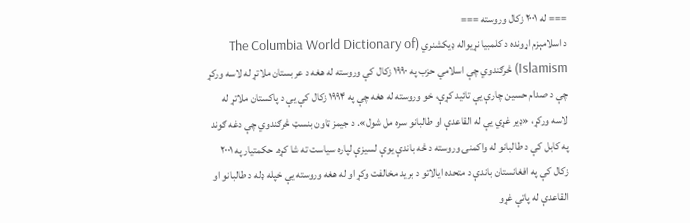=== له ۲۰۰۱ زکال وروسته ===
د اسلامېزم اړونده د کلمبیا نړیواله ډیکشنري (The Columbia World Dictionary of Islamism) څرګندوي چې اسلامي حزب په ۱۹۹۰ زکال کې وروسته له هغه د عربستان ملاتړ له لاسه ورکړ چې د صدام حسین چارې یې تائید کړې، خو وروسته له هغه چې په ۱۹۹۴ زکال کې یې د پاکستان ملاتړ له لاسه ورکړ، «ډیر غړي یې له القاعدې او طالبانو سره مل شول». د جیمز ټاون بنسټ څرګندوي چې دغه ګوند په کابل کې د طالبانو له واکمنۍ وروسته د څه باندې یوې لسیزې لپاره سیاست ته شا کړه. حکمتیار په ۲۰۰۱ زکال کې په افغانستان باندې د متحده ایالاتو د برید مخالفت وکړ او له هغه وروسته یې خپله ډله د طالبانو او القاعدې له پاتې غړو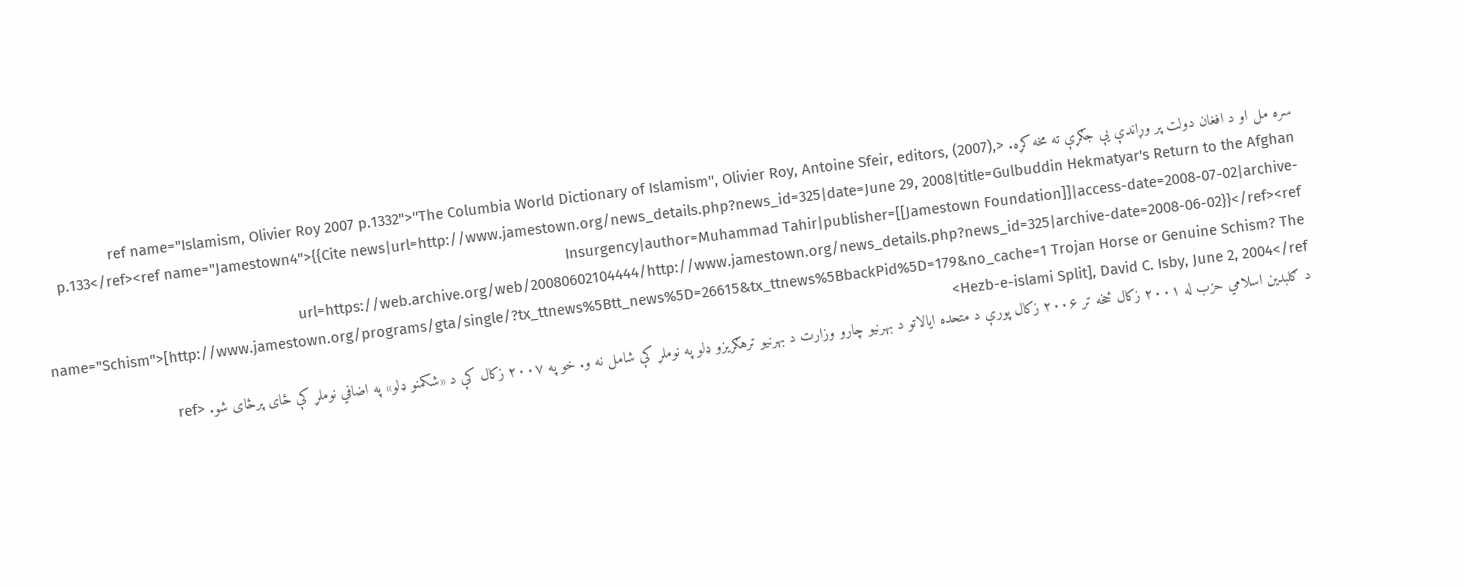سره مل او د افغان دولت پر وړاندې یې جګړې ته مخه کړه. <ref name="Islamism, Olivier Roy 2007 p.1332">''The Columbia World Dictionary of Islamism'', Olivier Roy, Antoine Sfeir, editors, (2007), p.133</ref><ref name="Jamestown4">{{Cite news|url=http://www.jamestown.org/news_details.php?news_id=325|date=June 29, 2008|title=Gulbuddin Hekmatyar's Return to the Afghan Insurgency|author=Muhammad Tahir|publisher=[[Jamestown Foundation]]|access-date=2008-07-02|archive-url=https://web.archive.org/web/20080602104444/http://www.jamestown.org/news_details.php?news_id=325|archive-date=2008-06-02}}</ref><ref name="Schism">[http://www.jamestown.org/programs/gta/single/?tx_ttnews%5Btt_news%5D=26615&tx_ttnews%5BbackPid%5D=179&no_cache=1 Trojan Horse or Genuine Schism? The Hezb-e-islami Split], David C. Isby, June 2, 2004</ref>
د ګلبدین اسلامي حزب له ۲۰۰۱ زکال څخه تر ۲۰۰۶ زکال پورې د متحده ایالاتو د بهرنیو چارو وزارت د بهرنیو ترهګریزو ډلو په نوملړ کې شامل نه و. خو په ۲۰۰۷ زکال کې د «شکمنو ډلو» په اضافي نوملړ کې ځای پرځای شو. <ref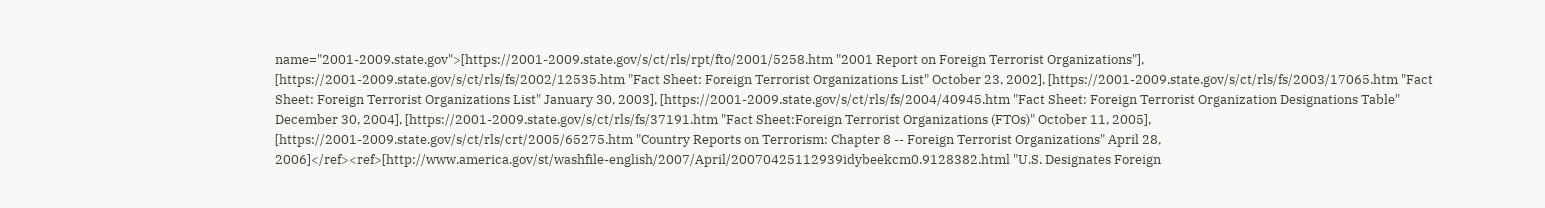name="2001-2009.state.gov">[https://2001-2009.state.gov/s/ct/rls/rpt/fto/2001/5258.htm "2001 Report on Foreign Terrorist Organizations"], [https://2001-2009.state.gov/s/ct/rls/fs/2002/12535.htm "Fact Sheet: Foreign Terrorist Organizations List" October 23, 2002], [https://2001-2009.state.gov/s/ct/rls/fs/2003/17065.htm "Fact Sheet: Foreign Terrorist Organizations List" January 30, 2003], [https://2001-2009.state.gov/s/ct/rls/fs/2004/40945.htm "Fact Sheet: Foreign Terrorist Organization Designations Table" December 30, 2004], [https://2001-2009.state.gov/s/ct/rls/fs/37191.htm "Fact Sheet:Foreign Terrorist Organizations (FTOs)" October 11, 2005], [https://2001-2009.state.gov/s/ct/rls/crt/2005/65275.htm "Country Reports on Terrorism: Chapter 8 -- Foreign Terrorist Organizations" April 28, 2006]</ref><ref>[http://www.america.gov/st/washfile-english/2007/April/20070425112939idybeekcm0.9128382.html "U.S. Designates Foreign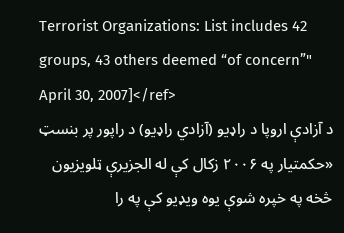Terrorist Organizations: List includes 42 groups, 43 others deemed “of concern”" April 30, 2007]</ref>
د آزادې اروپا د راډیو (آزادي راډیو) د راپور پر بنسټ «حکمتیار په ۲۰۰۶ زکال کې له الجزیرې ټلویزیون څخه په خپره شوې یوه ویډیو کې په را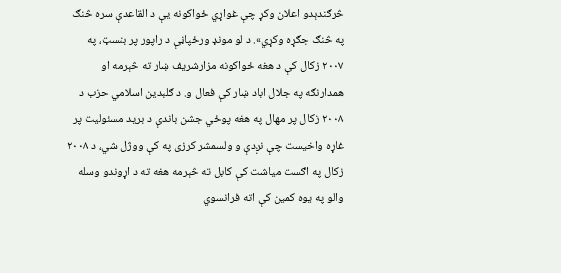څرګندېدو اعلان وکړ چې غواړي ځواکونه یې د القاعدې سره څنګ په څنګ جګړه وکړي». د لو مونډ ورځپاڼې د راپور پر بنسټ، په ۲۰۰۷ زکال کې د هغه ځواکونه مزارشریف ښار ته څېرمه او همدارنګه په جلال اباد ښار کې فعال و. د ګلبدین اسلامي حزب د ۲۰۰۸ زکال پر مهال په هغه پوځي جشن باندې د برید مسئولیت پر غاړه واخیست چې نږدې و ولسمشر کرزی په کې ووژل شي، د ۲۰۰۸ زکال په اګست میاشت کې کابل ته څېرمه هغه ته د اړوندو وسله والو په یوه کمین کې اته فرانسوي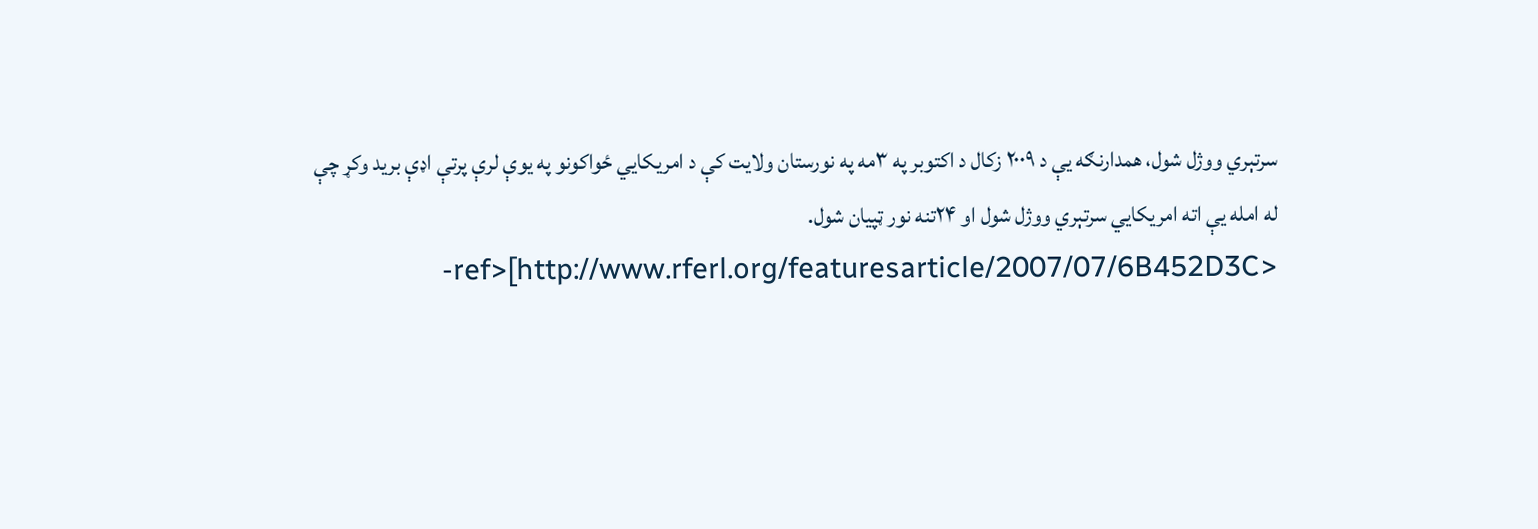سرتېري ووژل شول، همدارنګه یې د ۲۰۰۹ زکال د اکتوبر په ۳مه په نورستان ولایت کې د امریکايي ځواکونو په یوې لرې پرتې اډې برید وکړ چې له امله یې اته امریکايي سرتېري ووژل شول او ۲۴تنه نور ټپیان شول. <ref>[http://www.rferl.org/featuresarticle/2007/07/6B452D3C-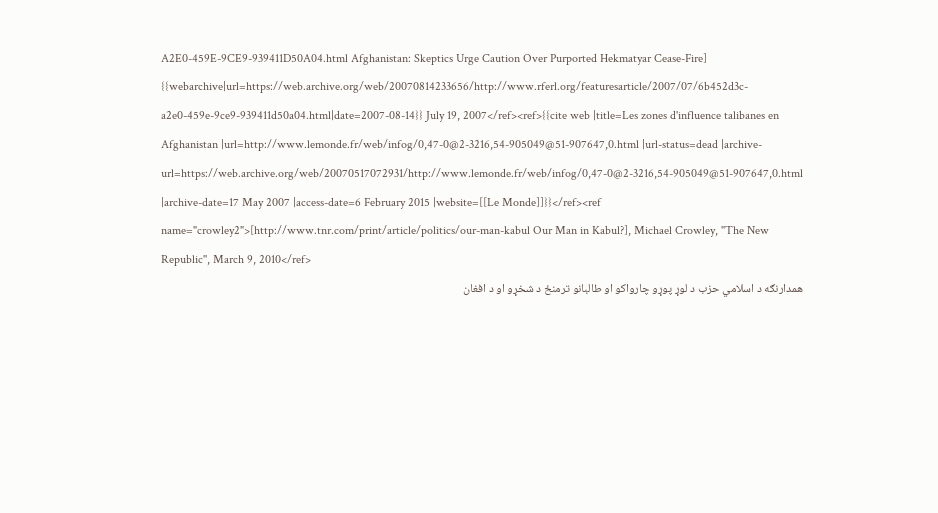A2E0-459E-9CE9-939411D50A04.html Afghanistan: Skeptics Urge Caution Over Purported Hekmatyar Cease-Fire] {{webarchive|url=https://web.archive.org/web/20070814233656/http://www.rferl.org/featuresarticle/2007/07/6b452d3c-a2e0-459e-9ce9-939411d50a04.html|date=2007-08-14}} July 19, 2007</ref><ref>{{cite web |title=Les zones d'influence talibanes en Afghanistan |url=http://www.lemonde.fr/web/infog/0,47-0@2-3216,54-905049@51-907647,0.html |url-status=dead |archive-url=https://web.archive.org/web/20070517072931/http://www.lemonde.fr/web/infog/0,47-0@2-3216,54-905049@51-907647,0.html |archive-date=17 May 2007 |access-date=6 February 2015 |website=[[Le Monde]]}}</ref><ref name="crowley2">[http://www.tnr.com/print/article/politics/our-man-kabul Our Man in Kabul?], Michael Crowley, ''The New Republic'', March 9, 2010</ref>
همدارنګه د اسلامي حزب د لوړ پوړو چارواکو او طالبانو ترمنځ د شخړو او د افغان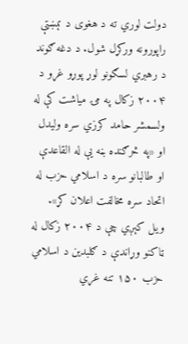دولت لوري ته د هغوی د تېښتې راپورونه ورکړل شول. د دغه ګوند د رهبري لسګونو لوړ پوړو غړو د ۲۰۰۴ زکال په مۍ میاشت کې له ولسمشر حامد کرزي سره ولیدل او «په څرګنده بڼه یې له القاعدې او طالبانو سره د اسلامي حزب له اتحاد سره مخالفت اعلان کړ». ویل کېږي چې د ۲۰۰۴ زکال له ټاکنو وړاندې د ګلبدین د اسلامي حزب ۱۵۰ تنه غړي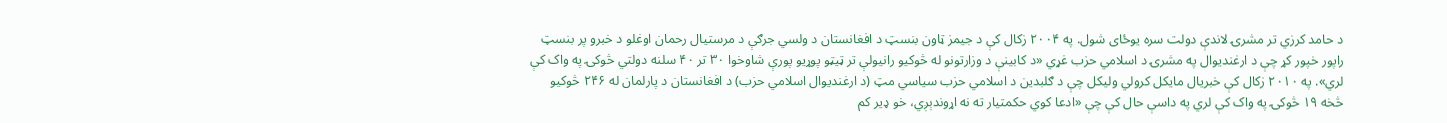د حامد کرزي تر مشرۍ لاندې دولت سره یوځای شول. په ۲۰۰۴ زکال کې د جیمز ټاون بنسټ د افغانستان د ولسي جرګې د مرستیال رحمان اوغلو د خبرو پر بنسټ راپور خپور کړ چې د ارغندیوال په مشرۍ د اسلامي حزب غړي «د کابینې د وزارتونو له څوکیو رانیولې تر ټیټو پوړیو پورې شاوخوا ۳۰ تر ۴۰ سلنه دولتي څوکۍ په واک کې لري». په ۲۰۱۰ زکال کې خبریال مایکل کرولي ولیکل چې د ګلبدین د اسلامي حزب سیاسي مټ (د ارغندیوال اسلامي حزب) د افغانستان د پارلمان له ۲۴۶ څوکیو څخه ۱۹ څوکۍ په واک کې لري په داسې حال کې چې «ادعا کوي حکمتیار ته نه اړوندېږي، خو ډیر کم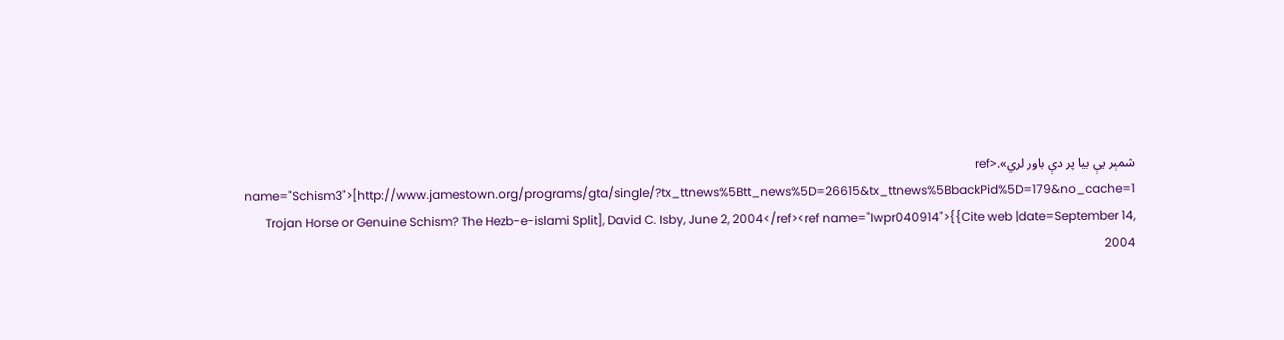شمېر یې بیا پر دې باور لري».<ref name="Schism3">[http://www.jamestown.org/programs/gta/single/?tx_ttnews%5Btt_news%5D=26615&tx_ttnews%5BbackPid%5D=179&no_cache=1 Trojan Horse or Genuine Schism? The Hezb-e-islami Split], David C. Isby, June 2, 2004</ref><ref name="Iwpr040914">{{Cite web |date=September 14, 2004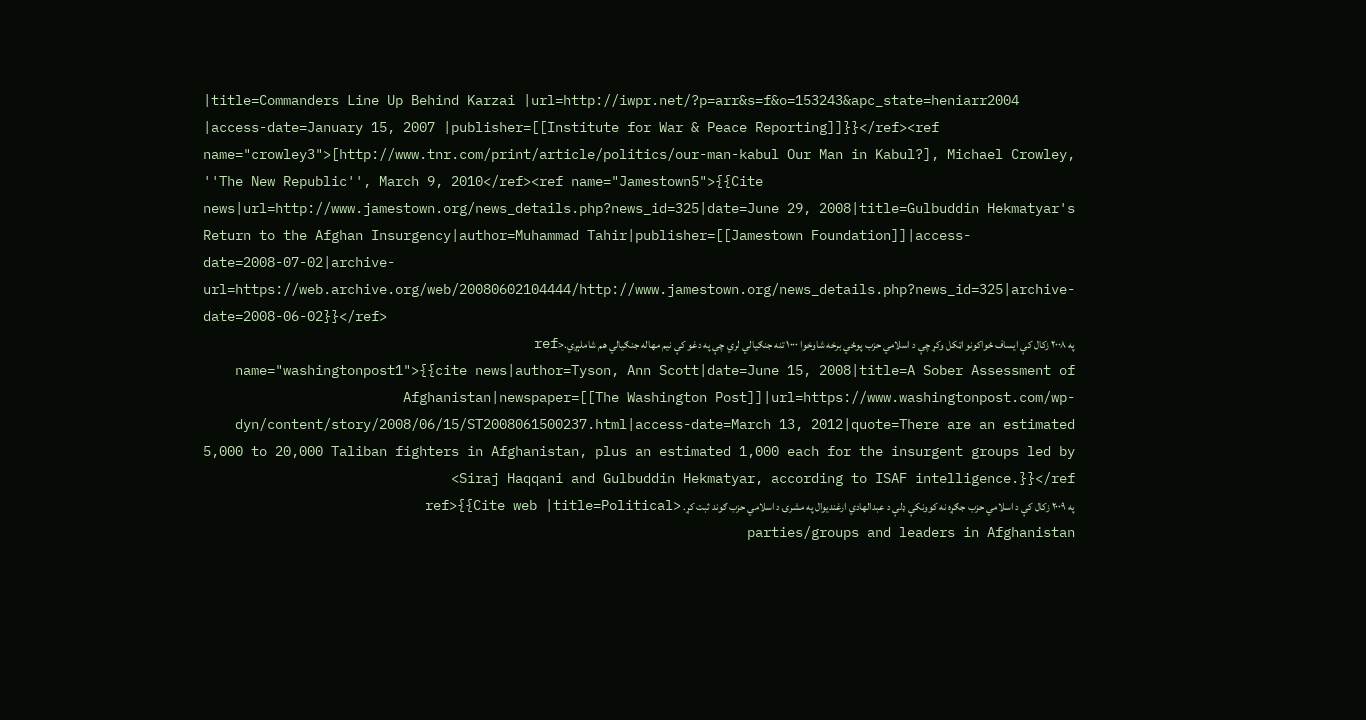|title=Commanders Line Up Behind Karzai |url=http://iwpr.net/?p=arr&s=f&o=153243&apc_state=heniarr2004 |access-date=January 15, 2007 |publisher=[[Institute for War & Peace Reporting]]}}</ref><ref name="crowley3">[http://www.tnr.com/print/article/politics/our-man-kabul Our Man in Kabul?], Michael Crowley, ''The New Republic'', March 9, 2010</ref><ref name="Jamestown5">{{Cite news|url=http://www.jamestown.org/news_details.php?news_id=325|date=June 29, 2008|title=Gulbuddin Hekmatyar's Return to the Afghan Insurgency|author=Muhammad Tahir|publisher=[[Jamestown Foundation]]|access-date=2008-07-02|archive-url=https://web.archive.org/web/20080602104444/http://www.jamestown.org/news_details.php?news_id=325|archive-date=2008-06-02}}</ref>
په ۲۰۰۸ زکال کې ایساف ځواکونو اټکل وکړ چې د اسلامي حزب پوځي برخه شاوخوا ۱۰۰۰ تنه جنګیالي لري چې په دغو کې نیم مهاله جنګیالي هم شاملېږي.<ref name="washingtonpost1">{{cite news|author=Tyson, Ann Scott|date=June 15, 2008|title=A Sober Assessment of Afghanistan|newspaper=[[The Washington Post]]|url=https://www.washingtonpost.com/wp-dyn/content/story/2008/06/15/ST2008061500237.html|access-date=March 13, 2012|quote=There are an estimated 5,000 to 20,000 Taliban fighters in Afghanistan, plus an estimated 1,000 each for the insurgent groups led by Siraj Haqqani and Gulbuddin Hekmatyar, according to ISAF intelligence.}}</ref>
په ۲۰۰۹ زکال کې د اسلامي حزب جګړه نه کوونکې ډلې د عبدالهادي ارغندیوال په مشرۍ د اسلامي حزب ګوند ثبت کړ. <ref>{{Cite web |title=Political parties/groups and leaders in Afghanistan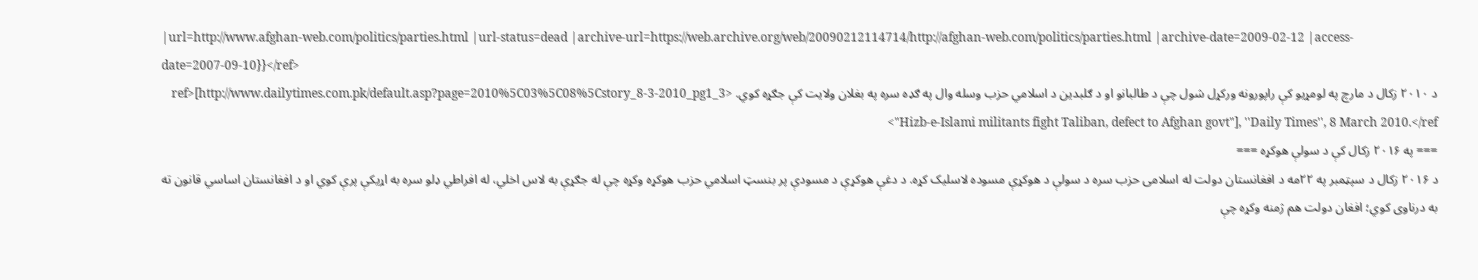|url=http://www.afghan-web.com/politics/parties.html |url-status=dead |archive-url=https://web.archive.org/web/20090212114714/http://afghan-web.com/politics/parties.html |archive-date=2009-02-12 |access-date=2007-09-10}}</ref>
د ۲۰۱۰ زکال د مارچ په لومړیو کې راپورونه ورکړل شول چې د طالبانو او د ګلبدین د اسلامي حزب وسله وال په ګډه سره په بغلان ولایت کې جګړه کوي. <ref>[http://www.dailytimes.com.pk/default.asp?page=2010%5C03%5C08%5Cstory_8-3-2010_pg1_3 "Hizb-e-Islami militants fight Taliban, defect to Afghan govt"], ''Daily Times'', 8 March 2010.</ref>
=== په ۲۰۱۶ زکال کې د سولې هوکړه ===
د ۲۰۱۶ زکال د سپټمبر په ۲۲مه د افغانستان دولت له اسلامی حزب سره د سولې د هوکړې مسوده لاسلیک کړه. د دغې هوکړې د مسودې پر بنسټ اسلامي حزب هوکړه وکړه چې له جګړې به لاس اخلي، له افراطي ډلو سره به اړیکې پرې کوي او د افغانستان اساسي قانون ته به درناوی کوي؛ افغان دولت هم ژمنه وکړه چې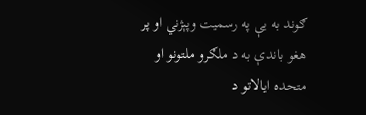ګوند به یې په رسمیت وپېژني او پر هغو باندې به د ملګرو ملتونو او متحده ایالاتو د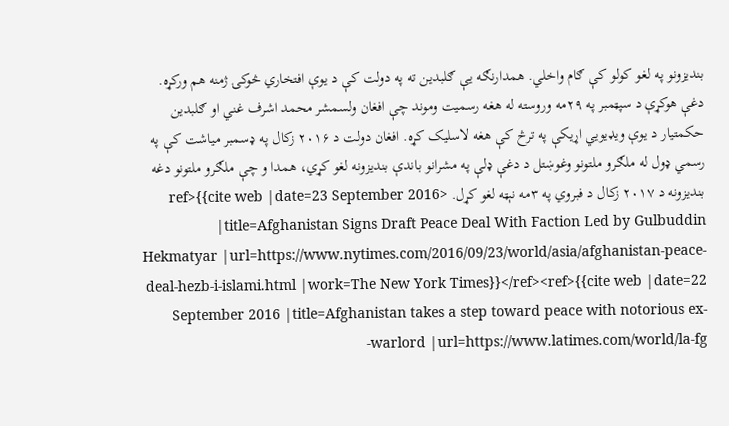بندیزونو په لغو کولو کې ګام واخلي. همدارنګه یې ګلبدین ته په دولت کې د یوې افتخاري څوکۍ ژمنه هم ورکړه.
دغې هوکړې د سپټمبر په ۲۹مه وروسته له هغه رسمیت وموند چې افغان ولسمشر محمد اشرف غني او ګلبدین حکمتیار د یوې ویډیويي اړیکې په ترڅ کې هغه لاسلیک کړه. افغان دولت د ۲۰۱۶ زکال په ډسمبر میاشت کې په رسمي ډول له ملګرو ملتونو وغوښتل د دغې ډلې په مشرانو باندې بندیزونه لغو کړي، همدا و چې ملګرو ملتونو دغه بندیزونه د ۲۰۱۷ زکال د فبروي په ۳مه نېټه لغو کړل. <ref>{{cite web |date=23 September 2016 |title=Afghanistan Signs Draft Peace Deal With Faction Led by Gulbuddin Hekmatyar |url=https://www.nytimes.com/2016/09/23/world/asia/afghanistan-peace-deal-hezb-i-islami.html |work=The New York Times}}</ref><ref>{{cite web |date=22 September 2016 |title=Afghanistan takes a step toward peace with notorious ex-warlord |url=https://www.latimes.com/world/la-fg-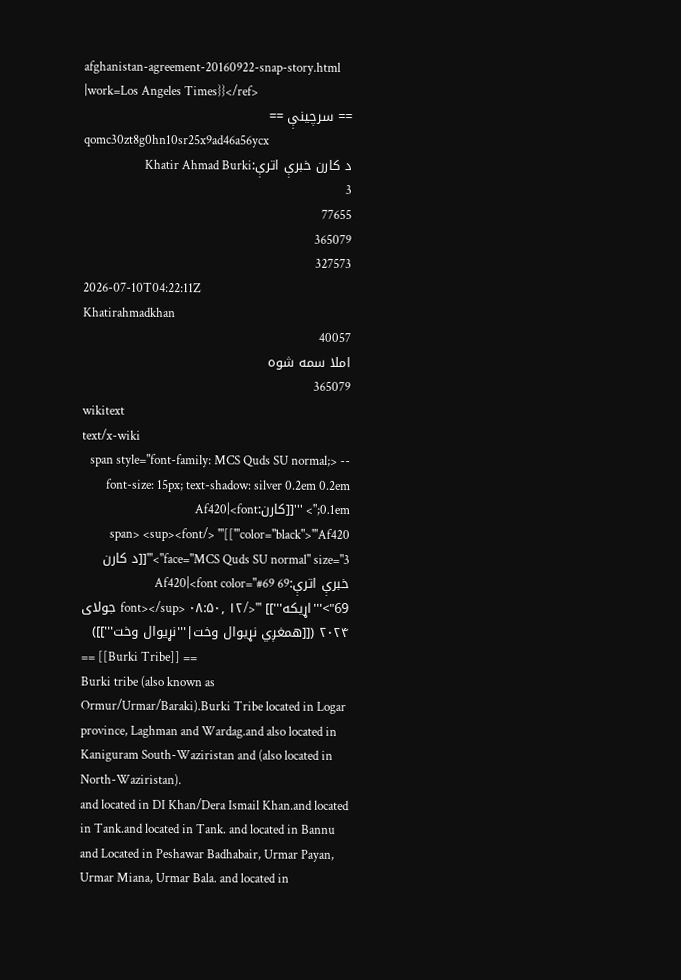afghanistan-agreement-20160922-snap-story.html |work=Los Angeles Times}}</ref>
== سرچينې ==
qomc30zt8g0hn10sr25x9ad46a56ycx
د کارن خبرې اترې:Khatir Ahmad Burki
3
77655
365079
327573
2026-07-10T04:22:11Z
Khatirahmadkhan
40057
املا سمه شوه
365079
wikitext
text/x-wiki
-- <span style="font-family: MCS Quds SU normal; font-size: 15px; text-shadow: silver 0.2em 0.2em 0.1em;"> '''[[کارن:Af420|<font color="black">'''Af420''']]''' </span> <sup><font face="MCS Quds SU normal" size="3">'''[[د کارن خبرې اترې:Af420|<font color="#69 69 69">'''اړیکه''']] '''</font></sup> ۰۸:۵۰, ۱۲ جولای ۲۰۲۴ ([[همغږي نړیوال وخت|'''نړیوال وخت''']])
== [[Burki Tribe]] ==
Burki tribe (also known as Ormur/Urmar/Baraki).Burki Tribe located in Logar province, Laghman and Wardag.and also located in Kaniguram South-Waziristan and (also located in North-Waziristan).
and located in DI Khan/Dera Ismail Khan.and located in Tank.and located in Tank. and located in Bannu and Located in Peshawar Badhabair, Urmar Payan, Urmar Miana, Urmar Bala. and located in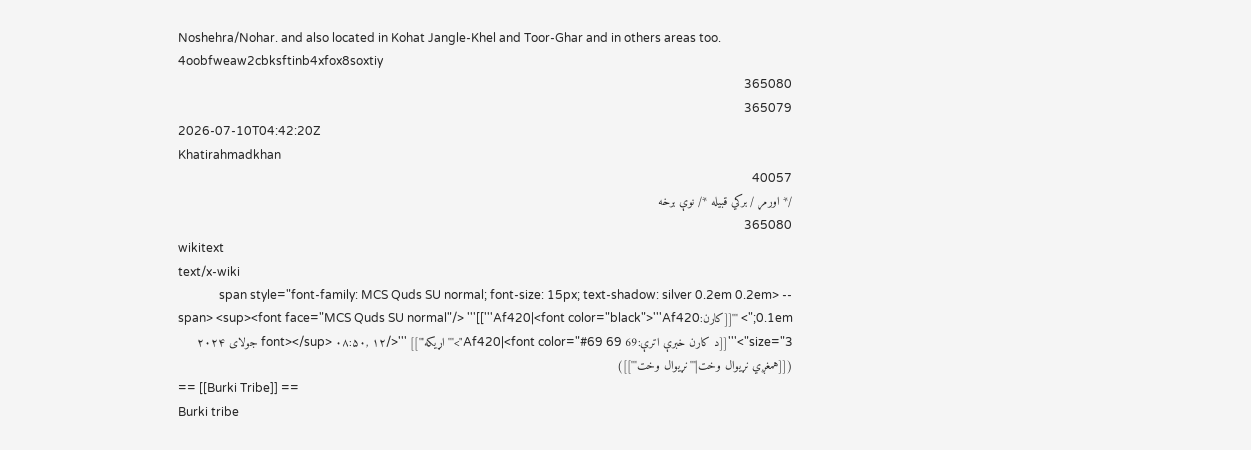Noshehra/Nohar. and also located in Kohat Jangle-Khel and Toor-Ghar and in others areas too.
4oobfweaw2cbksftinb4xfox8soxtiy
365080
365079
2026-07-10T04:42:20Z
Khatirahmadkhan
40057
/* اورمړ / برکي قبيله */ نوې برخه
365080
wikitext
text/x-wiki
-- <span style="font-family: MCS Quds SU normal; font-size: 15px; text-shadow: silver 0.2em 0.2em 0.1em;"> '''[[کارن:Af420|<font color="black">'''Af420''']]''' </span> <sup><font face="MCS Quds SU normal" size="3">'''[[د کارن خبرې اترې:Af420|<font color="#69 69 69">'''اړیکه''']] '''</font></sup> ۰۸:۵۰, ۱۲ جولای ۲۰۲۴ ([[همغږي نړیوال وخت|'''نړیوال وخت''']])
== [[Burki Tribe]] ==
Burki tribe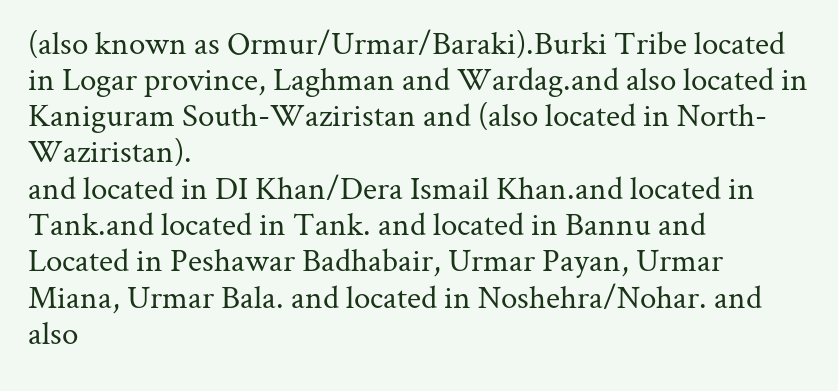(also known as Ormur/Urmar/Baraki).Burki Tribe located in Logar province, Laghman and Wardag.and also located in Kaniguram South-Waziristan and (also located in North-Waziristan).
and located in DI Khan/Dera Ismail Khan.and located in Tank.and located in Tank. and located in Bannu and Located in Peshawar Badhabair, Urmar Payan, Urmar Miana, Urmar Bala. and located in Noshehra/Nohar. and also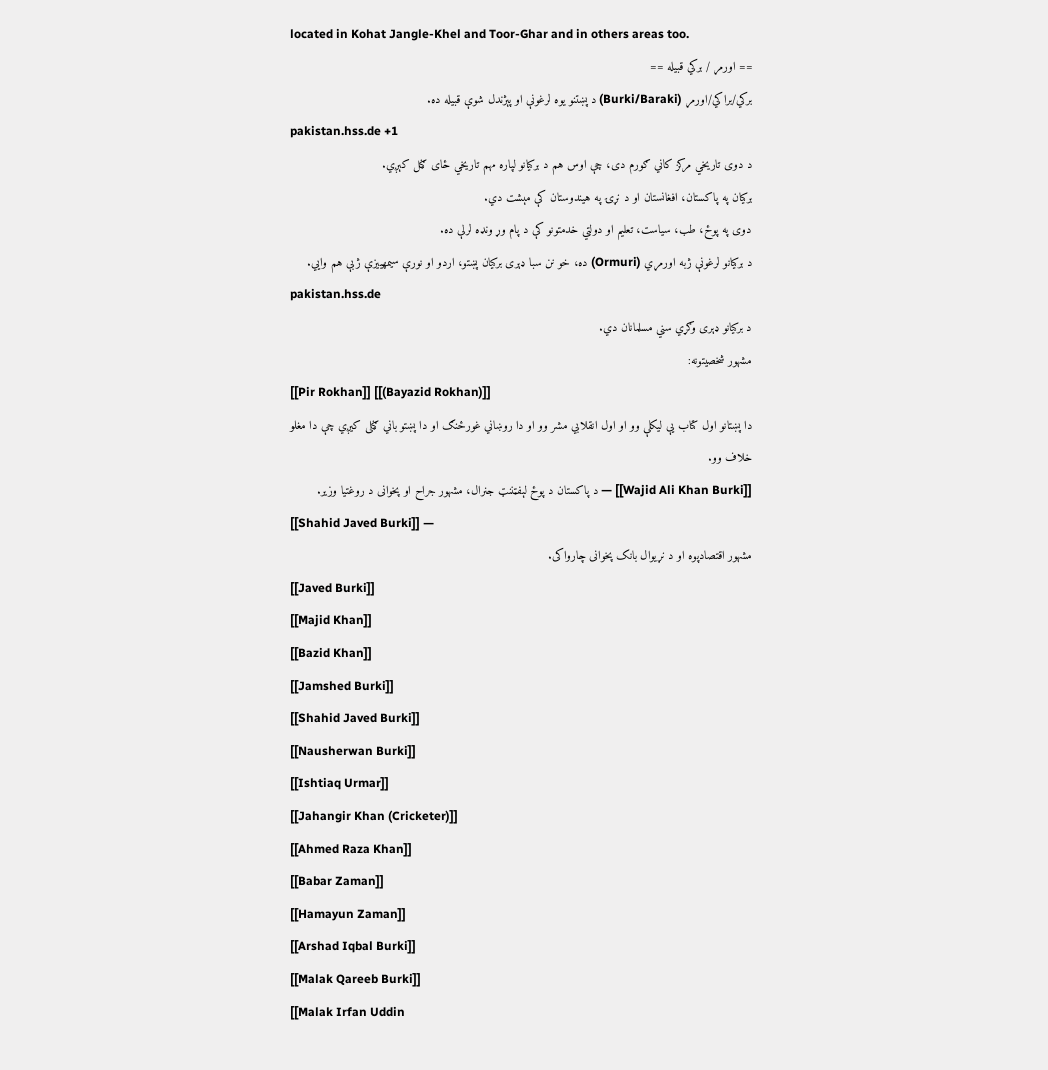located in Kohat Jangle-Khel and Toor-Ghar and in others areas too.
== اورمړ / برکي قبيله ==
برکي/براکي/اورمړ (Burki/Baraki) د پښتنو يوه لرغونې او پېژندل شوې قبيله ده.
pakistan.hss.de +1
د دوی تاريخي مرکز کاني ګورم دی، چې اوس هم د برکيانو لپاره مهم تاريخي ځای ګڼل کېږي.
برکيان په پاکستان، افغانستان او د نړۍ په هيندوستان کې مېشت دي.
دوی په پوځ، طب، سياست، تعليم او دولتي خدمتونو کې د پام وړ ونډه لرلې ده.
د برکيانو لرغونې ژبه اورمړي (Ormuri) ده، خو نن سبا ډېری برکيان پښتو، اردو او نورې سيمهييزې ژبې هم وايي.
pakistan.hss.de
د برکيانو ډېری وګړي سني مسلمانان دي.
مشهور شخصيتونه:
[[Pir Rokhan]] [[(Bayazid Rokhan)]]
دا پښتانو اول کتاب يې ليکلې وو او اول انقلابي مشر وو او دا روښاني غورځنګ او دا پښتو باني ګڼلی کيږي چې دا مغلو خلاف وو.
[[Wajid Ali Khan Burki]] — د پاکستان د پوځ لېفټننټ جنرال، مشهور جراح او پخوانی د روغتيا وزير.
[[Shahid Javed Burki]] —
مشهور اقتصادپوه او د نړيوال بانک پخوانی چارواکی.
[[Javed Burki]]
[[Majid Khan]]
[[Bazid Khan]]
[[Jamshed Burki]]
[[Shahid Javed Burki]]
[[Nausherwan Burki]]
[[Ishtiaq Urmar]]
[[Jahangir Khan (Cricketer)]]
[[Ahmed Raza Khan]]
[[Babar Zaman]]
[[Hamayun Zaman]]
[[Arshad Iqbal Burki]]
[[Malak Qareeb Burki]]
[[Malak Irfan Uddin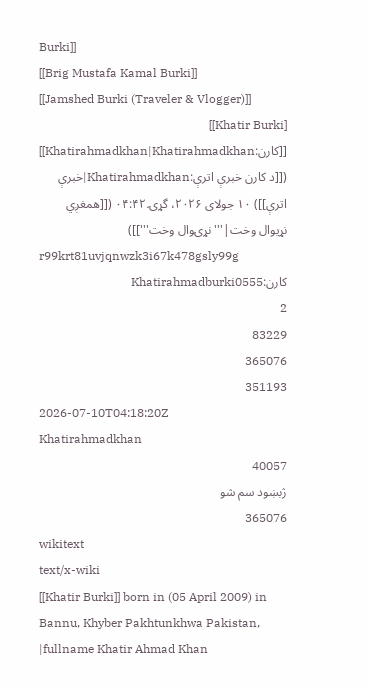Burki]]
[[Brig Mustafa Kamal Burki]]
[[Jamshed Burki (Traveler & Vlogger)]]
[Khatir Burki]] [[کارن:Khatirahmadkhan|Khatirahmadkhan]] ([[د کارن خبرې اترې:Khatirahmadkhan|خبرې اترې]]) ۱۰ جولای ۲۰۲۶، گړۍ ۰۴:۴۲ ([[همغږي نړیوال وخت|'''نړۍوال وخت''']])
r99krt81uvjqnwzk3i67k478gsly99g
کارن:Khatirahmadburki0555
2
83229
365076
351193
2026-07-10T04:18:20Z
Khatirahmadkhan
40057
ژبښود سم شو
365076
wikitext
text/x-wiki
[[Khatir Burki]] born in (05 April 2009) in Bannu, Khyber Pakhtunkhwa Pakistan,
|fullname Khatir Ahmad Khan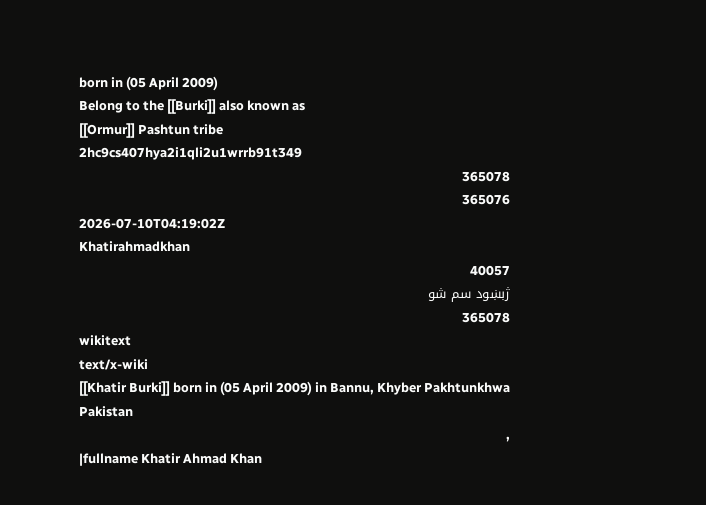born in (05 April 2009)
Belong to the [[Burki]] also known as
[[Ormur]] Pashtun tribe
2hc9cs407hya2i1qli2u1wrrb91t349
365078
365076
2026-07-10T04:19:02Z
Khatirahmadkhan
40057
ژبښود سم شو
365078
wikitext
text/x-wiki
[[Khatir Burki]] born in (05 April 2009) in Bannu, Khyber Pakhtunkhwa Pakistan
,
|fullname Khatir Ahmad Khan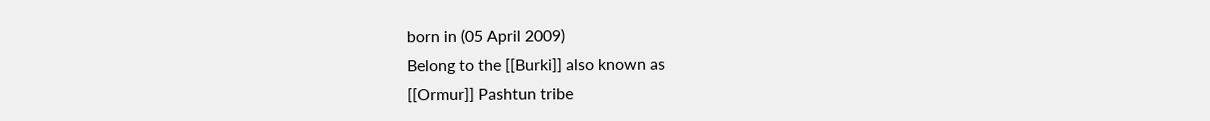born in (05 April 2009)
Belong to the [[Burki]] also known as
[[Ormur]] Pashtun tribe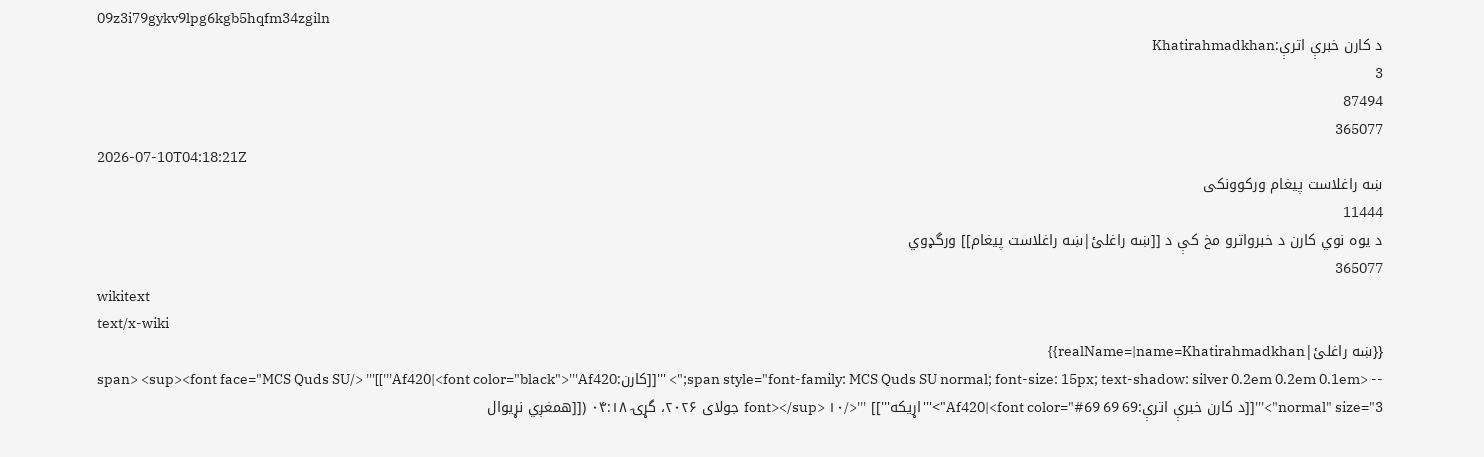09z3i79gykv9lpg6kgb5hqfm34zgiln
د کارن خبرې اترې:Khatirahmadkhan
3
87494
365077
2026-07-10T04:18:21Z
ښه راغلاست پیغام ورکوونکی
11444
د يوه نوي کارن د خبرواترو مخ کې د [[ښه راغلئ|ښه راغلاست پيغام]] ورگډوي
365077
wikitext
text/x-wiki
{{ښه راغلئ|realName=|name=Khatirahmadkhan}}
-- <span style="font-family: MCS Quds SU normal; font-size: 15px; text-shadow: silver 0.2em 0.2em 0.1em;"> '''[[کارن:Af420|<font color="black">'''Af420''']]''' </span> <sup><font face="MCS Quds SU normal" size="3">'''[[د کارن خبرې اترې:Af420|<font color="#69 69 69">'''اړیکه''']] '''</font></sup> ۱۰ جولای ۲۰۲۶، گړۍ ۰۴:۱۸ ([[همغږي نړیوال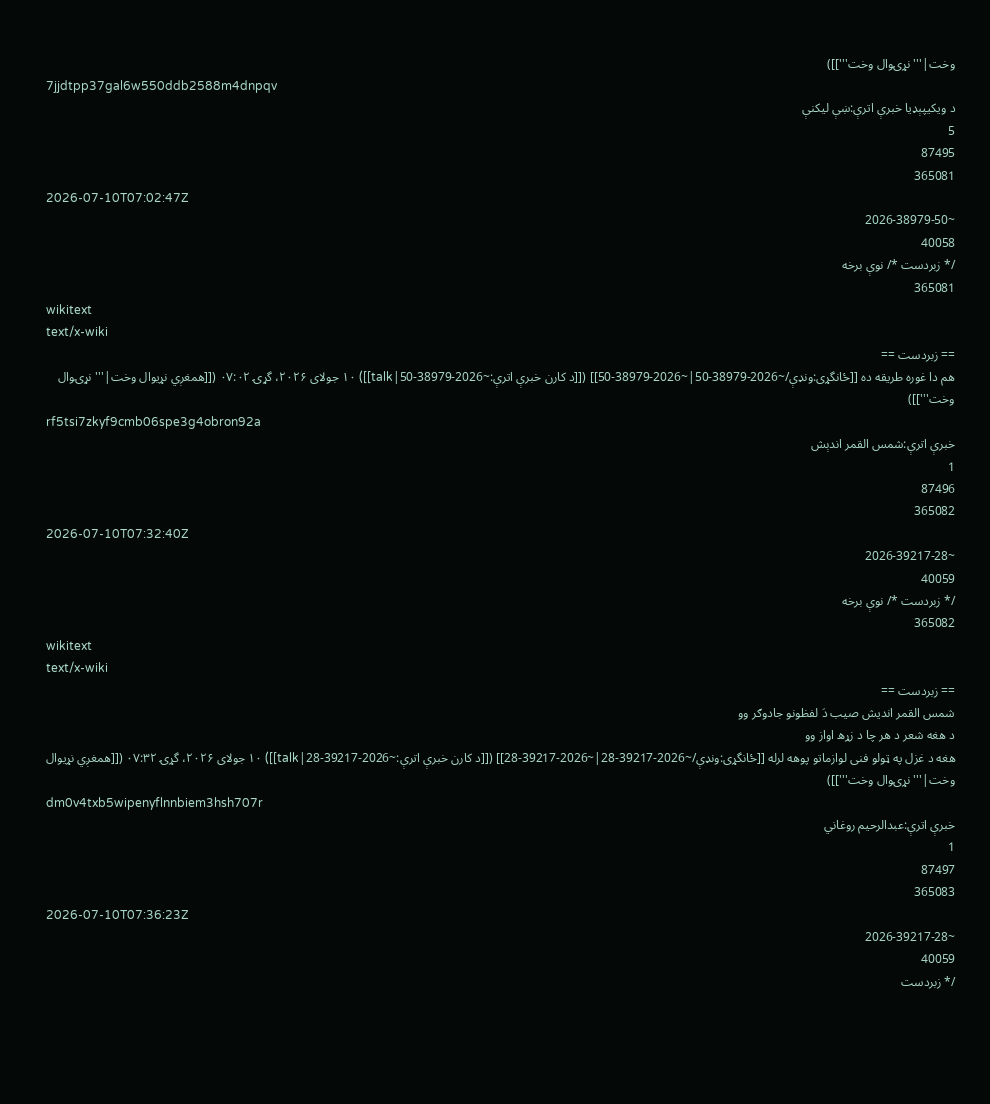وخت|'''نړۍوال وخت''']])
7jjdtpp37gal6w550ddb2588m4dnpqv
د ويکيپېډيا خبرې اترې:ښې ليکنې
5
87495
365081
2026-07-10T07:02:47Z
~2026-38979-50
40058
/* زبردست */ نوې برخه
365081
wikitext
text/x-wiki
== زبردست ==
هم دا غوره طریقه ده [[ځانگړی:ونډې/~2026-38979-50|~2026-38979-50]] ([[د کارن خبرې اترې:~2026-38979-50|talk]]) ۱۰ جولای ۲۰۲۶، گړۍ ۰۷:۰۲ ([[همغږي نړیوال وخت|'''نړۍوال وخت''']])
rf5tsi7zkyf9cmb06spe3g4obron92a
خبرې اترې:شمس القمر اندېش
1
87496
365082
2026-07-10T07:32:40Z
~2026-39217-28
40059
/* زبردست */ نوې برخه
365082
wikitext
text/x-wiki
== زبردست ==
شمس القمر اندیش صیب دَ لفظونو جادوګر وو
د هغه شعر د هر چا د زړھ اواز وو
هغه د غزل په ټولو فنی لوازماتو پوهه لرله [[ځانگړی:ونډې/~2026-39217-28|~2026-39217-28]] ([[د کارن خبرې اترې:~2026-39217-28|talk]]) ۱۰ جولای ۲۰۲۶، گړۍ ۰۷:۳۲ ([[همغږي نړیوال وخت|'''نړۍوال وخت''']])
dm0v4txb5wipenyflnnbiem3hsh707r
خبرې اترې:عبدالرحیم روغاني
1
87497
365083
2026-07-10T07:36:23Z
~2026-39217-28
40059
/* زبردست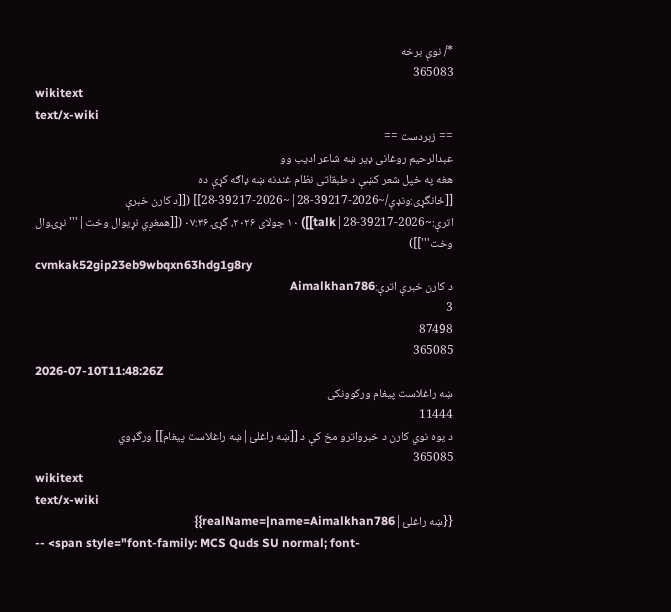*/ نوې برخه
365083
wikitext
text/x-wiki
== زبردست ==
عبدالرحیم روغانی ډیر ښه شاعر ادیب وو
هغه په خپل شعر کښې د طبقاتی نظام غندنه ښه ډاګه کړې ده [[ځانگړی:ونډې/~2026-39217-28|~2026-39217-28]] ([[د کارن خبرې اترې:~2026-39217-28|talk]]) ۱۰ جولای ۲۰۲۶، گړۍ ۰۷:۳۶ ([[همغږي نړیوال وخت|'''نړۍوال وخت''']])
cvmkak52gip23eb9wbqxn63hdg1g8ry
د کارن خبرې اترې:Aimalkhan786
3
87498
365085
2026-07-10T11:48:26Z
ښه راغلاست پیغام ورکوونکی
11444
د يوه نوي کارن د خبرواترو مخ کې د [[ښه راغلئ|ښه راغلاست پيغام]] ورگډوي
365085
wikitext
text/x-wiki
{{ښه راغلئ|realName=|name=Aimalkhan786}}
-- <span style="font-family: MCS Quds SU normal; font-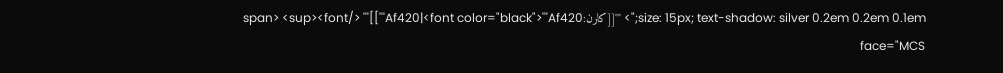size: 15px; text-shadow: silver 0.2em 0.2em 0.1em;"> '''[[کارن:Af420|<font color="black">'''Af420''']]''' </span> <sup><font face="MCS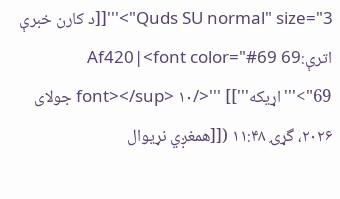Quds SU normal" size="3">'''[[د کارن خبرې اترې:Af420|<font color="#69 69 69">'''اړیکه''']] '''</font></sup> ۱۰ جولای ۲۰۲۶، گړۍ ۱۱:۴۸ ([[همغږي نړیوال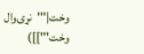وخت|'''نړۍوال وخت''']])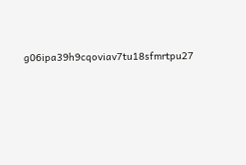g06ipa39h9cqoviav7tu18sfmrtpu27